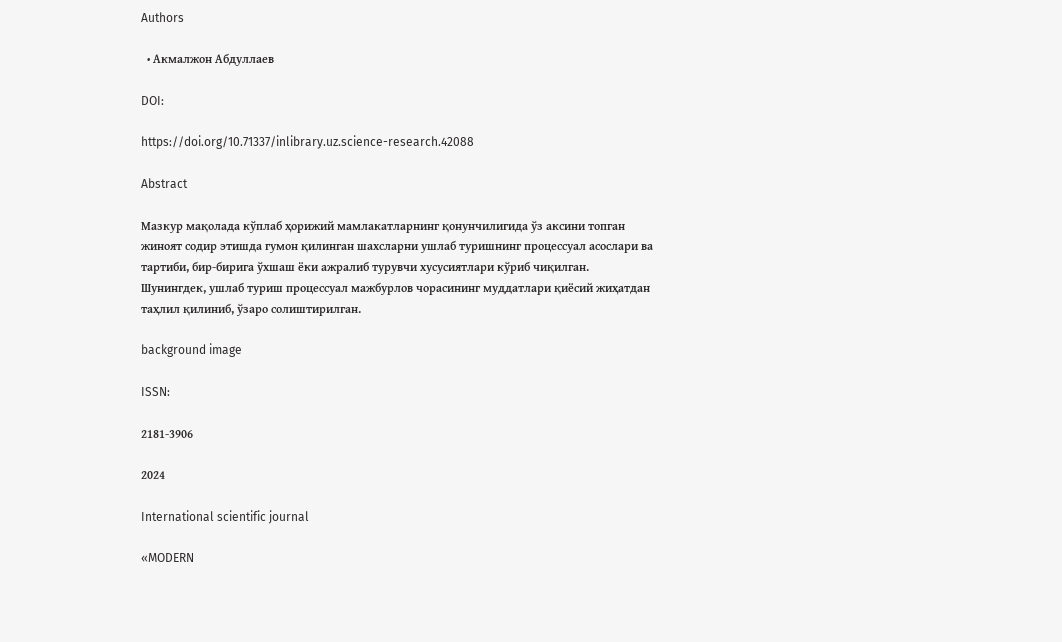Authors

  • Акмалжон Абдуллаев

DOI:

https://doi.org/10.71337/inlibrary.uz.science-research.42088

Abstract

Мазкур мақолада кўплаб ҳорижий мамлакатларнинг қонунчилигида ўз аксини топган жиноят содир этишда гумон қилинган шахсларни ушлаб туришнинг процессуал асослари ва тартиби, бир-бирига ўхшаш ёки ажралиб турувчи хусусиятлари кўриб чиқилган. Шунингдек, ушлаб туриш процессуал мажбурлов чорасининг муддатлари қиёсий жиҳатдан таҳлил қилиниб, ўзаро солиштирилган.

background image

ISSN:

2181-3906

2024

International scientific journal

«MODERN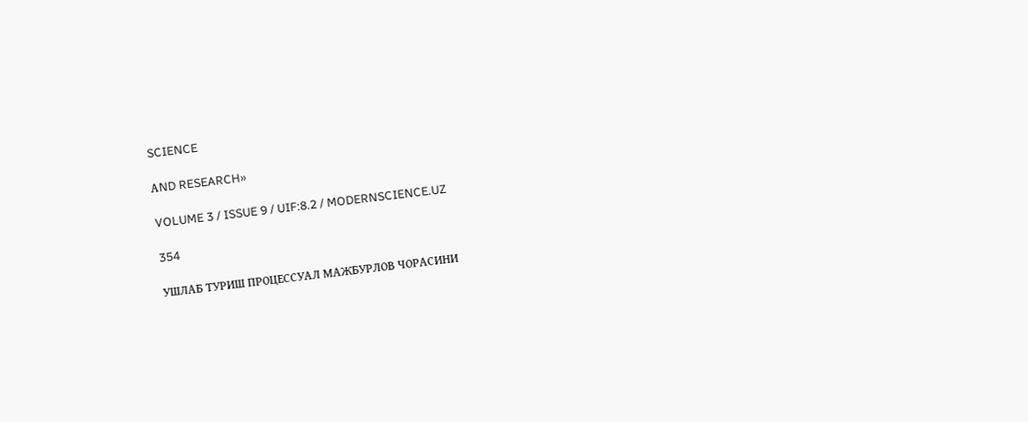SCIENCE

АND RESEARCH»

VOLUME 3 / ISSUE 9 / UIF:8.2 / MODERNSCIENCE.UZ

354

УШЛАБ ТУРИШ ПРОЦЕССУАЛ МАЖБУРЛОВ ЧОРАСИНИ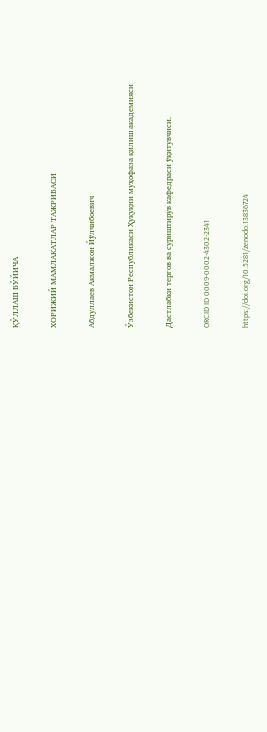ҚЎЛЛАШ БЎЙИЧА

ХОРИЖИЙ МАМЛАКАТЛАР ТАЖРИБАСИ

Абдуллаев Акмалжон Йўлчибоевич

Ўзбекистон Республикаси Ҳуқуқни муҳофаза қилиш академияси

Дастлабки тергов ва суриштирув кафедраси ўқитувчиси.

ORCID ID 0009-0002-4302-2341

https://doi.org/10.5281/zenodo.13836724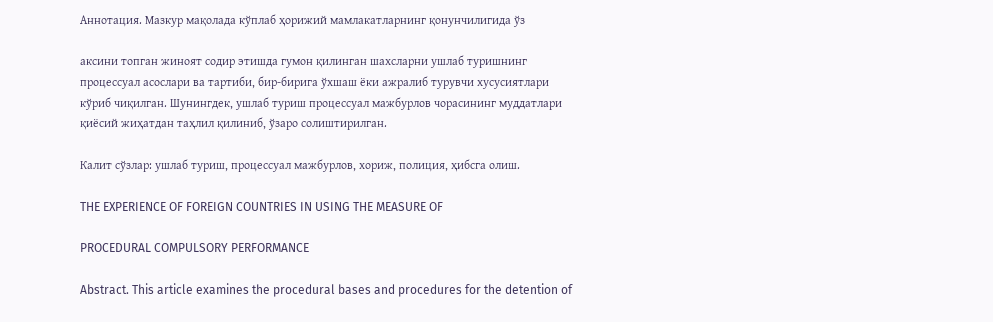Аннотация. Мазкур мақолада кўплаб ҳорижий мамлакатларнинг қонунчилигида ўз

аксини топган жиноят содир этишда гумон қилинган шахсларни ушлаб туришнинг
процессуал асослари ва тартиби, бир-бирига ўхшаш ёки ажралиб турувчи хусусиятлари
кўриб чиқилган. Шунингдек, ушлаб туриш процессуал мажбурлов чорасининг муддатлари
қиёсий жиҳатдан таҳлил қилиниб, ўзаро солиштирилган.

Калит сўзлар: ушлаб туриш, процессуал мажбурлов, хориж, полиция, ҳибсга олиш.

THE EXPERIENCE OF FOREIGN COUNTRIES IN USING THE MEASURE OF

PROCEDURAL COMPULSORY PERFORMANCE

Abstract. This article examines the procedural bases and procedures for the detention of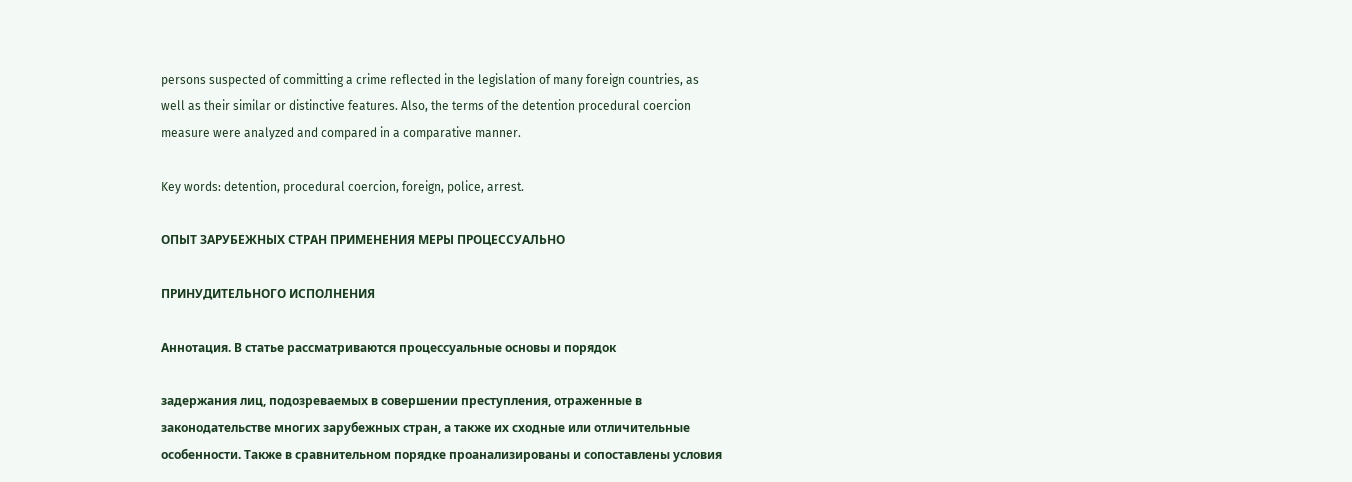persons suspected of committing a crime reflected in the legislation of many foreign countries, as
well as their similar or distinctive features. Also, the terms of the detention procedural coercion
measure were analyzed and compared in a comparative manner.

Key words: detention, procedural coercion, foreign, police, arrest.

ОПЫТ ЗАРУБЕЖНЫХ СТРАН ПРИМЕНЕНИЯ МЕРЫ ПРОЦЕССУАЛЬНО

ПРИНУДИТЕЛЬНОГО ИСПОЛНЕНИЯ

Аннотация. В статье рассматриваются процессуальные основы и порядок

задержания лиц, подозреваемых в совершении преступления, отраженные в
законодательстве многих зарубежных стран, а также их сходные или отличительные
особенности. Также в сравнительном порядке проанализированы и сопоставлены условия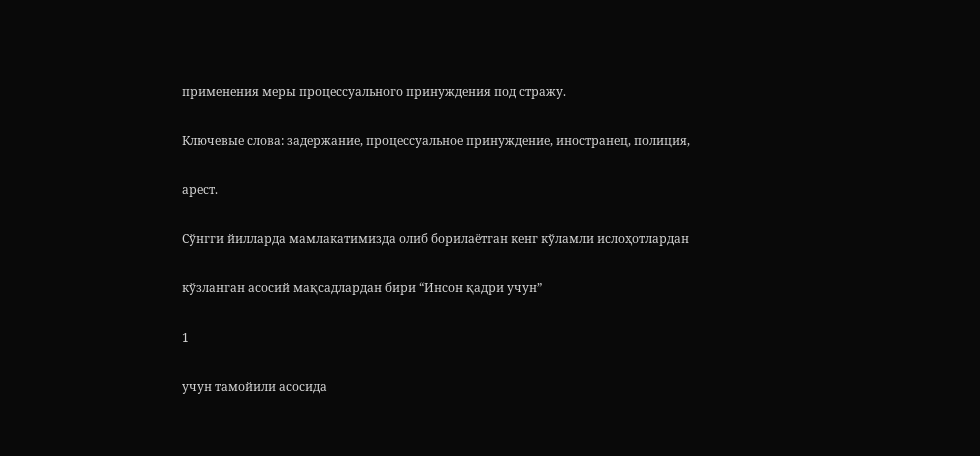применения меры процессуального принуждения под стражу.

Ключевые слова: задержание, процессуальное принуждение, иностранец, полиция,

арест.

Сўнгги йилларда мамлакатимизда олиб борилаётган кенг кўламли ислоҳотлардан

кўзланган асосий мақсадлардан бири “Инсон қадри учун”

1

учун тамойили асосида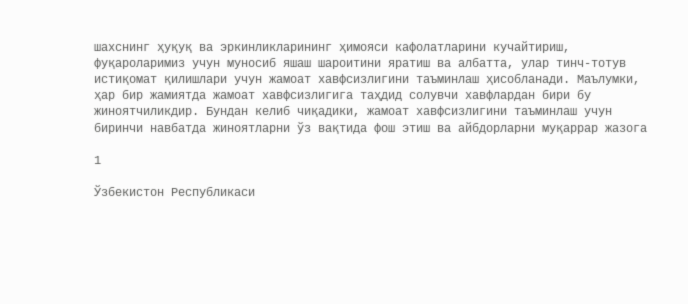шахснинг ҳуқуқ ва эркинликларининг ҳимояси кафолатларини кучайтириш,
фуқароларимиз учун муносиб яшаш шароитини яратиш ва албатта, улар тинч-тотув
истиқомат қилишлари учун жамоат хавфсизлигини таъминлаш ҳисобланади. Маълумки,
ҳар бир жамиятда жамоат хавфсизлигига таҳдид солувчи хавфлардан бири бу
жиноятчиликдир. Бундан келиб чиқадики, жамоат хавфсизлигини таъминлаш учун
биринчи навбатда жиноятларни ўз вақтида фош этиш ва айбдорларни муқаррар жазога

1

Ўзбекистон Республикаси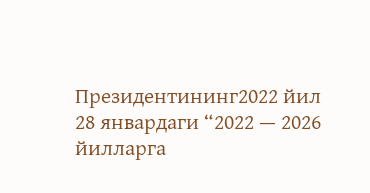Президентининг2022 йил 28 январдаги “2022 — 2026 йилларга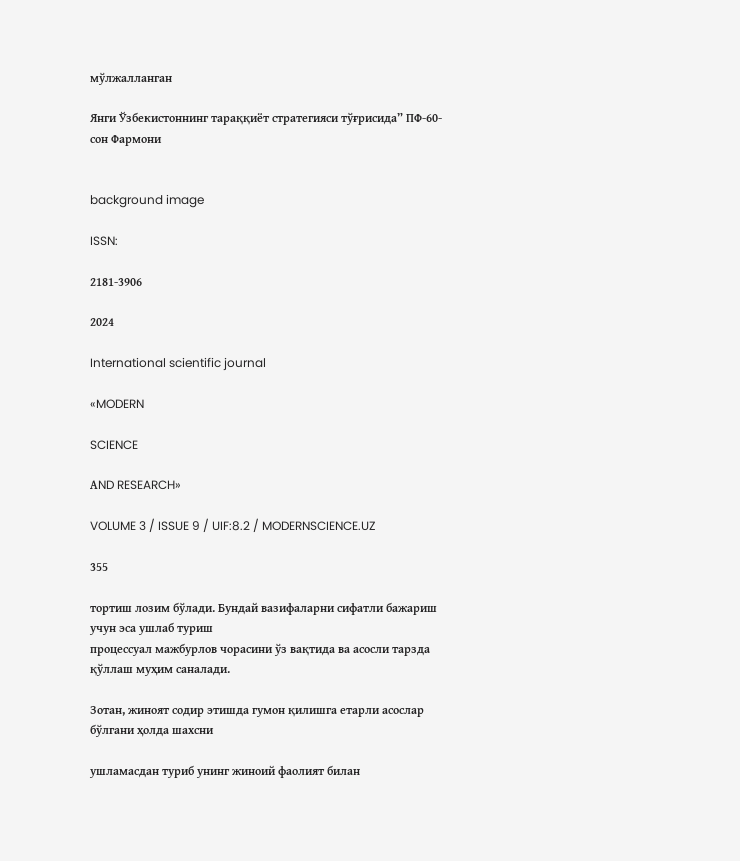мўлжалланган

Янги Ўзбекистоннинг тараққиёт стратегияси тўғрисида” ПФ-60-сон Фармони


background image

ISSN:

2181-3906

2024

International scientific journal

«MODERN

SCIENCE

АND RESEARCH»

VOLUME 3 / ISSUE 9 / UIF:8.2 / MODERNSCIENCE.UZ

355

тортиш лозим бўлади. Бундай вазифаларни сифатли бажариш учун эса ушлаб туриш
процессуал мажбурлов чорасини ўз вақтида ва асосли тарзда қўллаш муҳим саналади.

Зотан, жиноят содир этишда гумон қилишга етарли асослар бўлгани ҳолда шахсни

ушламасдан туриб унинг жиноий фаолият билан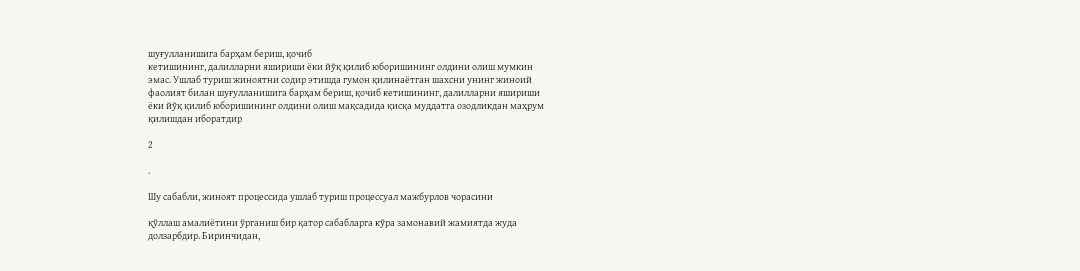шуғулланишига барҳам бериш, қочиб
кетишининг, далилларни яшириши ёки йўқ қилиб юборишининг олдини олиш мумкин
эмас. Ушлаб туриш жиноятни содир этишда гумон қилинаётган шахсни унинг жиноий
фаолият билан шуғулланишига барҳам бериш, қочиб кетишининг, далилларни яшириши
ёки йўқ қилиб юборишининг олдини олиш мақсадида қисқа муддатга озодликдан маҳрум
қилишдан иборатдир

2

.

Шу сабабли, жиноят процессида ушлаб туриш процессуал мажбурлов чорасини

қўллаш амалиётини ўрганиш бир қатор сабабларга кўра замонавий жамиятда жуда
долзарбдир. Биринчидан,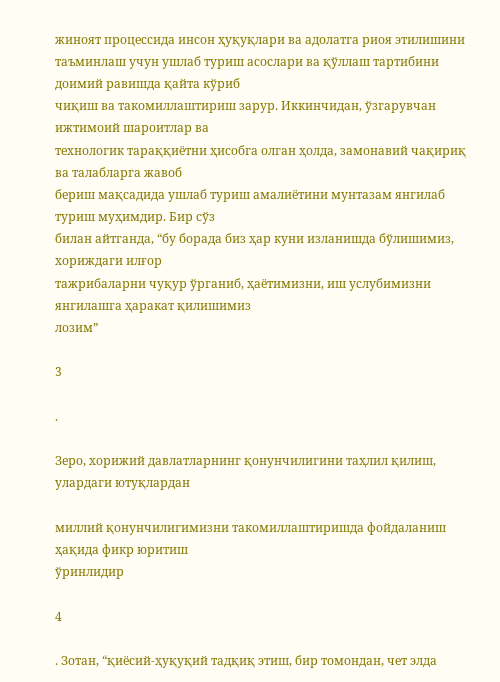жиноят процессида инсон ҳуқуқлари ва адолатга риоя этилишини
таъминлаш учун ушлаб туриш асослари ва қўллаш тартибини доимий равишда қайта кўриб
чиқиш ва такомиллаштириш зарур. Иккинчидан, ўзгарувчан ижтимоий шароитлар ва
технологик тараққиётни ҳисобга олган ҳолда, замонавий чақириқ ва талабларга жавоб
бериш мақсадида ушлаб туриш амалиётини мунтазам янгилаб туриш муҳимдир. Бир сўз
билан айтганда, “бу борада биз ҳар куни изланишда бўлишимиз, хориждаги илғор
тажрибаларни чуқур ўрганиб, ҳаётимизни, иш услубимизни янгилашга ҳаракат қилишимиз
лозим”

3

.

Зеро, хорижий давлатларнинг қонунчилигини таҳлил қилиш, улардаги ютуқлардан

миллий қонунчилигимизни такомиллаштиришда фойдаланиш ҳақида фикр юритиш
ўринлидир

4

. Зотан, “қиёсий-ҳуқуқий тадқиқ этиш, бир томондан, чет элда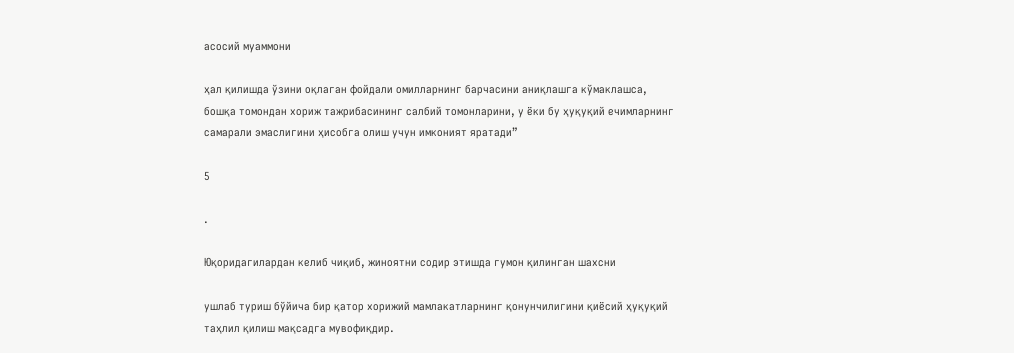асосий муаммони

ҳал қилишда ўзини оқлаган фойдали омилларнинг барчасини аниқлашга кўмаклашса,
бошқа томондан хориж тажрибасининг салбий томонларини, у ёки бу ҳуқуқий ечимларнинг
самарали эмаслигини ҳисобга олиш учун имконият яратади”

5

.

Юқоридагилардан келиб чиқиб, жиноятни содир этишда гумон қилинган шахсни

ушлаб туриш бўйича бир қатор хорижий мамлакатларнинг қонунчилигини қиёсий ҳуқуқий
таҳлил қилиш мақсадга мувофиқдир.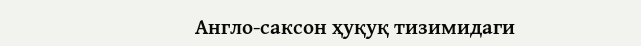Англо-саксон ҳуқуқ тизимидаги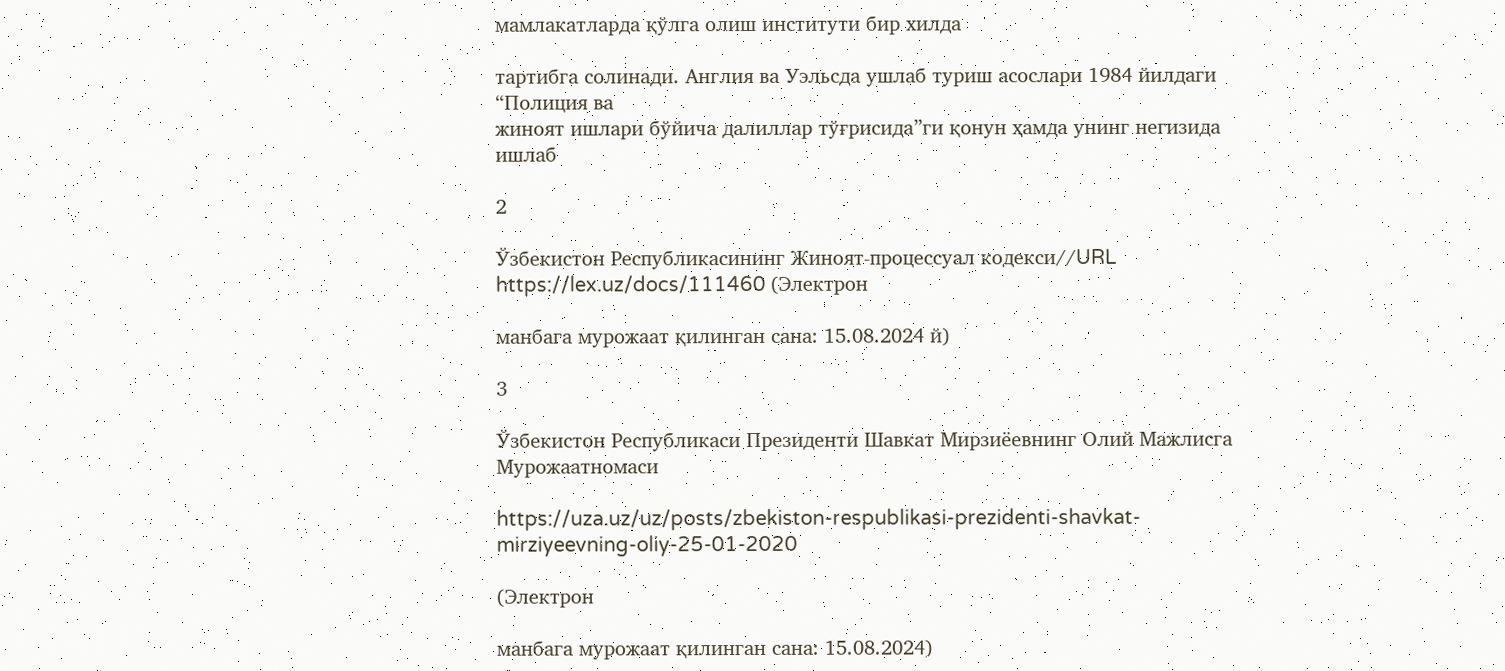мамлакатларда қўлга олиш институти бир хилда

тартибга солинади. Англия ва Уэльсда ушлаб туриш асослари 1984 йилдаги “Полиция ва
жиноят ишлари бўйича далиллар тўғрисида”ги қонун ҳамда унинг негизида ишлаб

2

Ўзбекистон Республикасининг Жиноят-процессуал кодекси//URL https://lex.uz/docs/111460 (Электрон

манбага мурожаат қилинган сана: 15.08.2024 й)

3

Ўзбекистон Республикаси Президенти Шавкат Мирзиёевнинг Олий Мажлисга Мурожаатномаси

https://uza.uz/uz/posts/zbekiston-respublikasi-prezidenti-shavkat-mirziyeevning-oliy-25-01-2020

(Электрон

манбага мурожаат қилинган сана: 15.08.2024)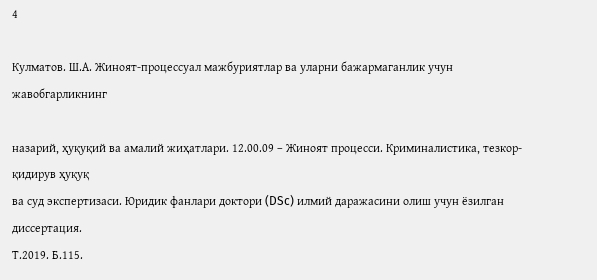4

Кулматов. Ш.А. Жиноят-процессуал мажбуриятлар ва уларни бажармаганлик учун жавобгарликнинг

назарий, ҳуқуқий ва амалий жиҳатлари. 12.00.09 – Жиноят процесси. Криминалистика, тезкор-қидирув ҳуқуқ
ва суд экспертизаси. Юридик фанлари доктори (DSc) илмий даражасини олиш учун ёзилган диссертация.
Т.2019. Б.115.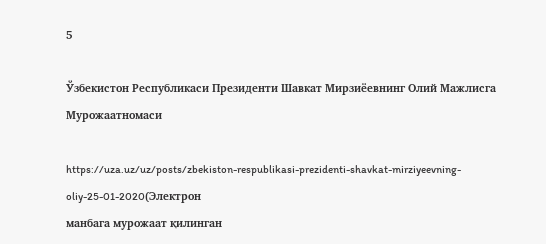5

Ўзбекистон Республикаси Президенти Шавкат Мирзиёевнинг Олий Мажлисга Мурожаатномаси

https://uza.uz/uz/posts/zbekiston-respublikasi-prezidenti-shavkat-mirziyeevning-oliy-25-01-2020(Электрон
манбага мурожаат қилинган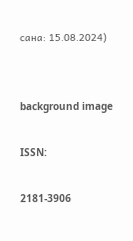сана: 15.08.2024)


background image

ISSN:

2181-3906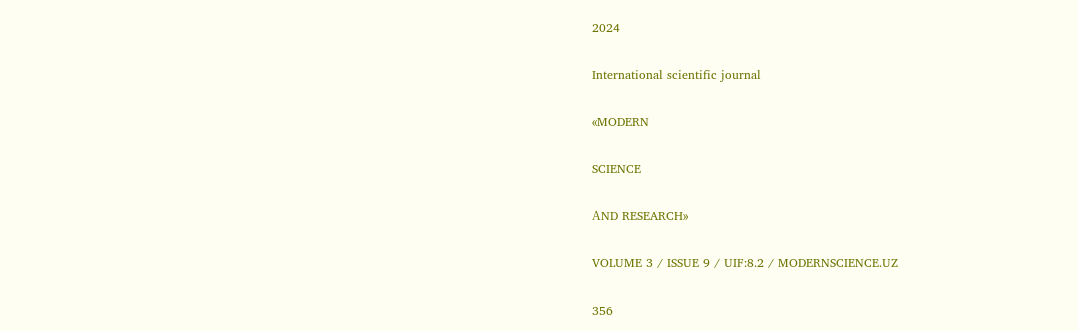2024

International scientific journal

«MODERN

SCIENCE

АND RESEARCH»

VOLUME 3 / ISSUE 9 / UIF:8.2 / MODERNSCIENCE.UZ

356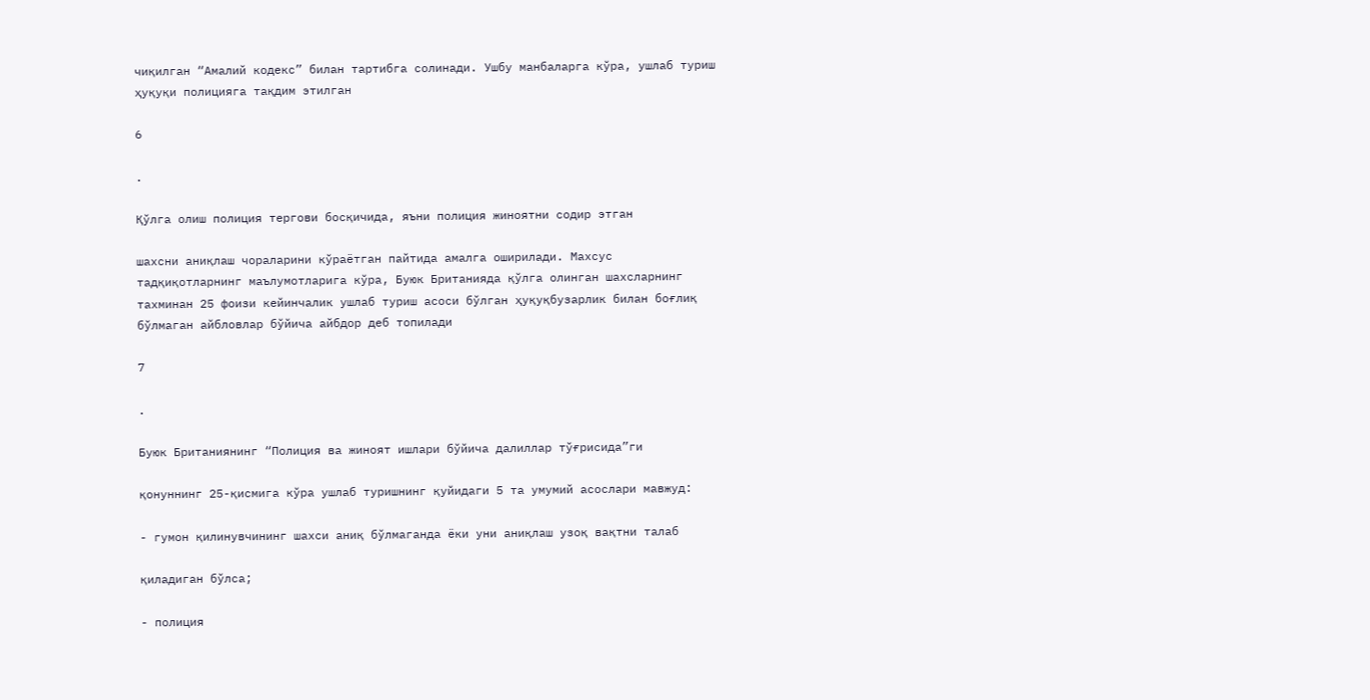чиқилган “Амалий кодекс” билан тартибга солинади. Ушбу манбаларга кўра, ушлаб туриш
ҳуқуқи полицияга тақдим этилган

6

.

Қўлга олиш полиция тергови босқичида, яъни полиция жиноятни содир этган

шахсни аниқлаш чораларини кўраётган пайтида амалга оширилади. Махсус
тадқиқотларнинг маълумотларига кўра, Буюк Британияда қўлга олинган шахсларнинг
тахминан 25 фоизи кейинчалик ушлаб туриш асоси бўлган ҳуқуқбузарлик билан боғлиқ
бўлмаган айбловлар бўйича айбдор деб топилади

7

.

Буюк Британиянинг “Полиция ва жиноят ишлари бўйича далиллар тўғрисида”ги

қонуннинг 25-қисмига кўра ушлаб туришнинг қуйидаги 5 та умумий асослари мавжуд:

- гумон қилинувчининг шахси аниқ бўлмаганда ёки уни аниқлаш узоқ вақтни талаб

қиладиган бўлса;

- полиция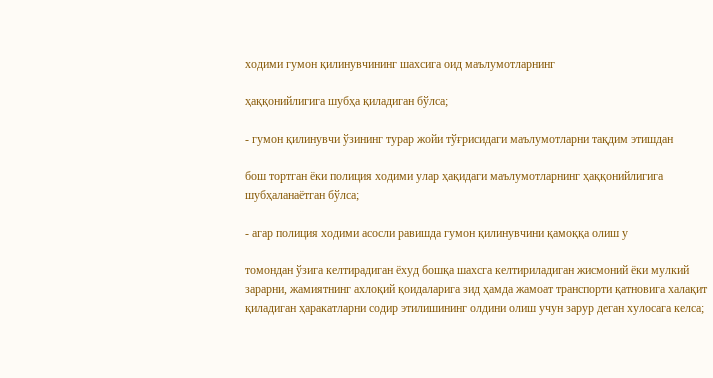ходими гумон қилинувчининг шахсига оид маълумотларнинг

ҳаққонийлигига шубҳа қиладиган бўлса;

- гумон қилинувчи ўзининг турар жойи тўғрисидаги маълумотларни тақдим этишдан

бош тортган ёки полиция ходими улар ҳақидаги маълумотларнинг ҳаққонийлигига
шубҳаланаётган бўлса;

- агар полиция ходими асосли равишда гумон қилинувчини қамоққа олиш у

томондан ўзига келтирадиган ёхуд бошқа шахсга келтириладиган жисмоний ёки мулкий
зарарни, жамиятнинг ахлоқий қоидаларига зид ҳамда жамоат транспорти қатновига халақит
қиладиган ҳаракатларни содир этилишининг олдини олиш учун зарур деган хулосага келса;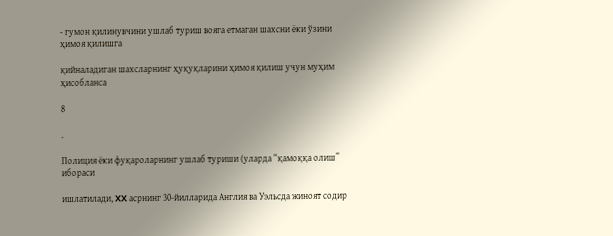- гумон қилинувчини ушлаб туриш вояга етмаган шахсни ёки ўзини ҳимоя қилишга

қийналадиган шахсларнинг ҳуқуқларини ҳимоя қилиш учун муҳим ҳисобланса

8

.

Полиция ёки фуқароларнинг ушлаб туриши (уларда “қамоққа олиш” ибораси

ишлатилади, XX асрнинг 30-йилларида Англия ва Уэльсда жиноят содир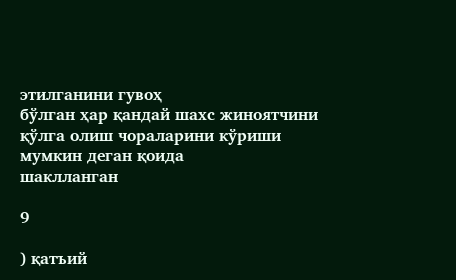этилганини гувоҳ
бўлган ҳар қандай шахс жиноятчини қўлга олиш чораларини кўриши мумкин деган қоида
шаклланган

9

) қатъий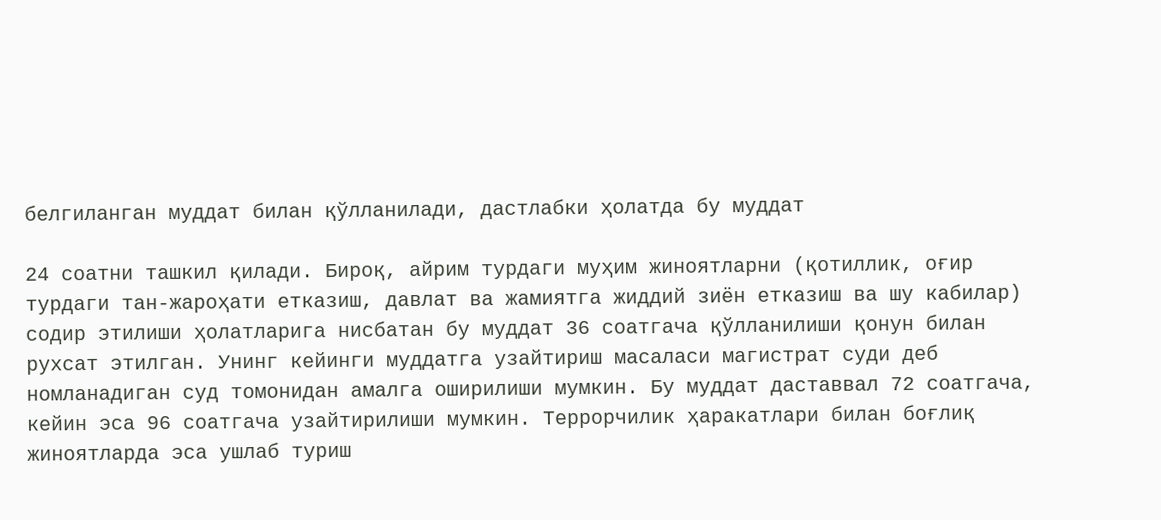белгиланган муддат билан қўлланилади, дастлабки ҳолатда бу муддат

24 соатни ташкил қилади. Бироқ, айрим турдаги муҳим жиноятларни (қотиллик, оғир
турдаги тан-жароҳати етказиш, давлат ва жамиятга жиддий зиён етказиш ва шу кабилар)
содир этилиши ҳолатларига нисбатан бу муддат 36 соатгача қўлланилиши қонун билан
рухсат этилган. Унинг кейинги муддатга узайтириш масаласи магистрат суди деб
номланадиган суд томонидан амалга оширилиши мумкин. Бу муддат даставвал 72 соатгача,
кейин эса 96 соатгача узайтирилиши мумкин. Террорчилик ҳаракатлари билан боғлиқ
жиноятларда эса ушлаб туриш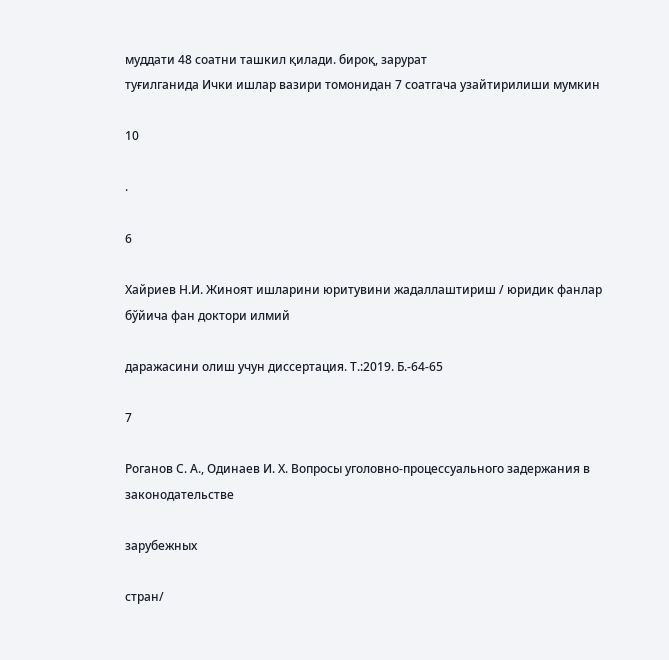муддати 48 соатни ташкил қилади. бироқ, зарурат
туғилганида Ички ишлар вазири томонидан 7 соатгача узайтирилиши мумкин

10

.

6

Хайриев Н.И. Жиноят ишларини юритувини жадаллаштириш / юридик фанлар бўйича фан доктори илмий

даражасини олиш учун диссертация. Т.:2019. Б.-64-65

7

Роганов С. А., Одинаев И. Х. Вопросы уголовно-процессуального задержания в законодательстве

зарубежных

стран/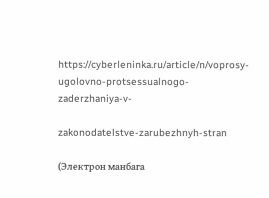https://cyberleninka.ru/article/n/voprosy-ugolovno-protsessualnogo-zaderzhaniya-v-

zakonodatelstve-zarubezhnyh-stran

(Электрон манбага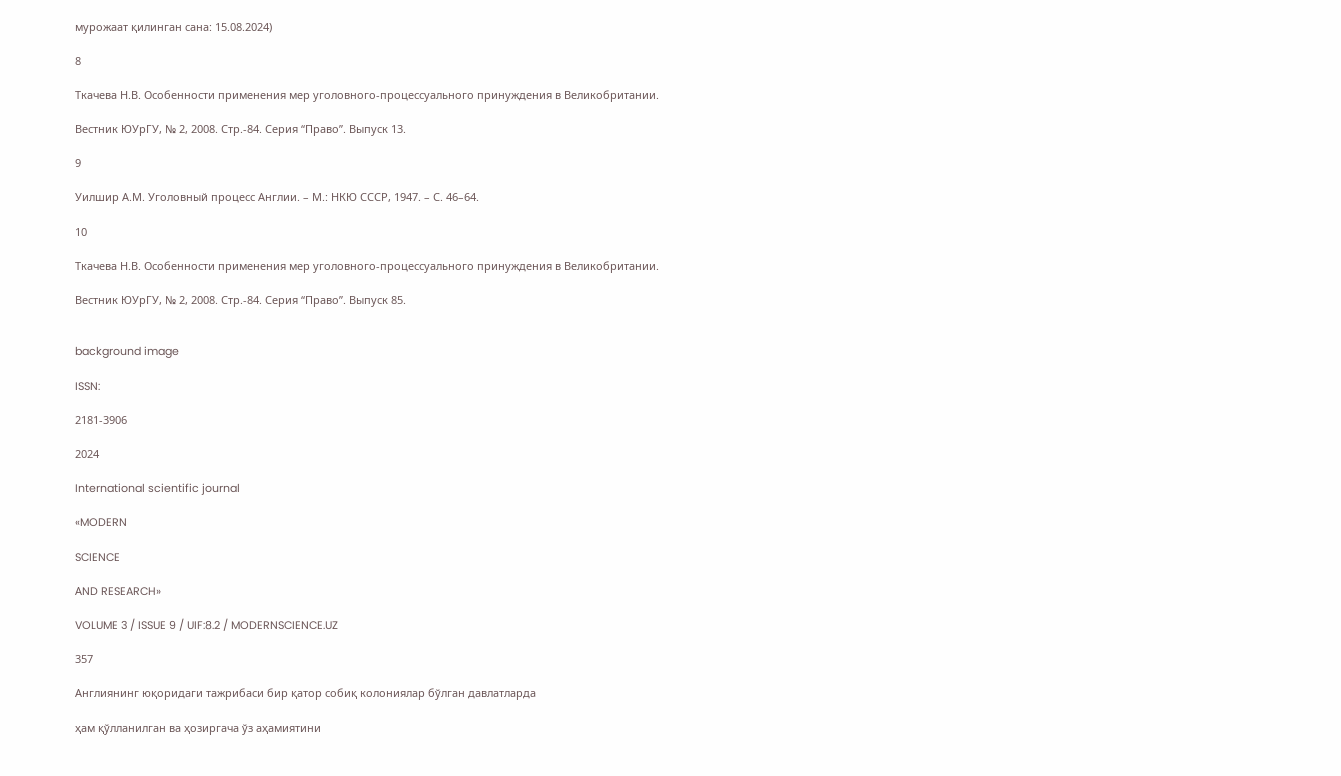мурожаат қилинган сана: 15.08.2024)

8

Ткачева Н.В. Особенности применения мер уголовного-процессуального принуждения в Великобритании.

Вестник ЮУрГУ, № 2, 2008. Стр.-84. Серия “Право”. Выпуск 13.

9

Уилшир А.М. Уголовный процесс Англии. – М.: НКЮ СССР, 1947. – С. 46–64.

10

Ткачева Н.В. Особенности применения мер уголовного-процессуального принуждения в Великобритании.

Вестник ЮУрГУ, № 2, 2008. Стр.-84. Серия “Право”. Выпуск 85.


background image

ISSN:

2181-3906

2024

International scientific journal

«MODERN

SCIENCE

АND RESEARCH»

VOLUME 3 / ISSUE 9 / UIF:8.2 / MODERNSCIENCE.UZ

357

Англиянинг юқоридаги тажрибаси бир қатор собиқ колониялар бўлган давлатларда

ҳам қўлланилган ва ҳозиргача ўз аҳамиятини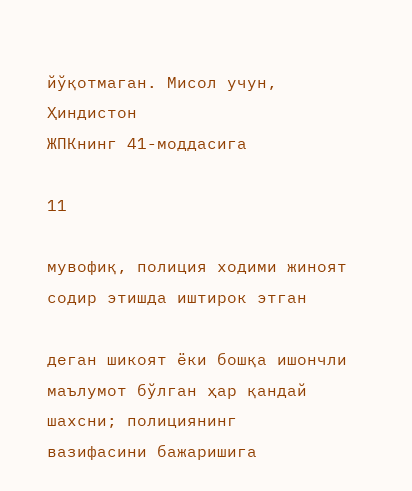йўқотмаган. Мисол учун, Ҳиндистон
ЖПКнинг 41-моддасига

11

мувофиқ, полиция ходими жиноят содир этишда иштирок этган

деган шикоят ёки бошқа ишончли маълумот бўлган ҳар қандай шахсни; полициянинг
вазифасини бажаришига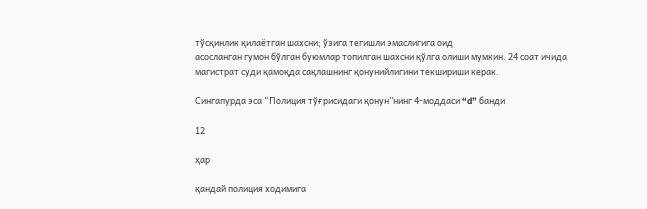тўсқинлик қилаётган шахсни; ўзига тегишли эмаслигига оид
асосланган гумон бўлган буюмлар топилган шахсни қўлга олиши мумкин. 24 соат ичида
магистрат суди қамоқда сақлашнинг қонунийлигини текшириши керак.

Сингапурда эса “Полиция тўғрисидаги қонун”нинг 4-моддаси “d” банди

12

ҳар

қандай полиция ходимига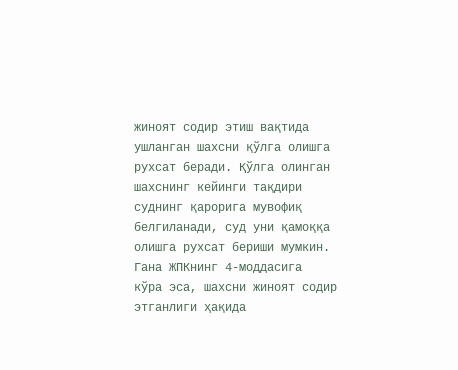жиноят содир этиш вақтида ушланган шахсни қўлга олишга
рухсат беради. Қўлга олинган шахснинг кейинги тақдири суднинг қарорига мувофиқ
белгиланади, суд уни қамоққа олишга рухсат бериши мумкин. Гана ЖПКнинг 4-моддасига
кўра эса, шахсни жиноят содир этганлиги ҳақида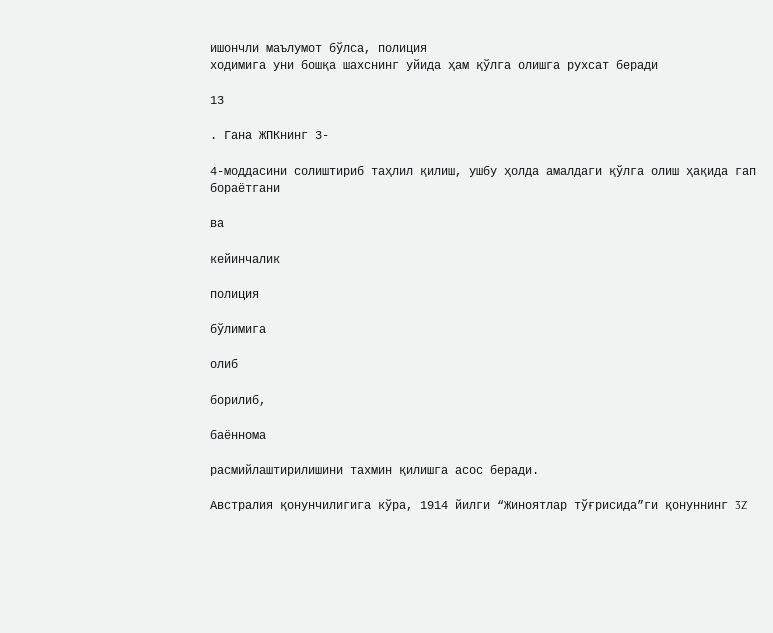ишончли маълумот бўлса, полиция
ходимига уни бошқа шахснинг уйида ҳам қўлга олишга рухсат беради

13

. Гана ЖПКнинг 3-

4-моддасини солиштириб таҳлил қилиш, ушбу ҳолда амалдаги қўлга олиш ҳақида гап
бораётгани

ва

кейинчалик

полиция

бўлимига

олиб

борилиб,

баённома

расмийлаштирилишини тахмин қилишга асос беради.

Австралия қонунчилигига кўра, 1914 йилги “Жиноятлар тўғрисида”ги қонуннинг 3Z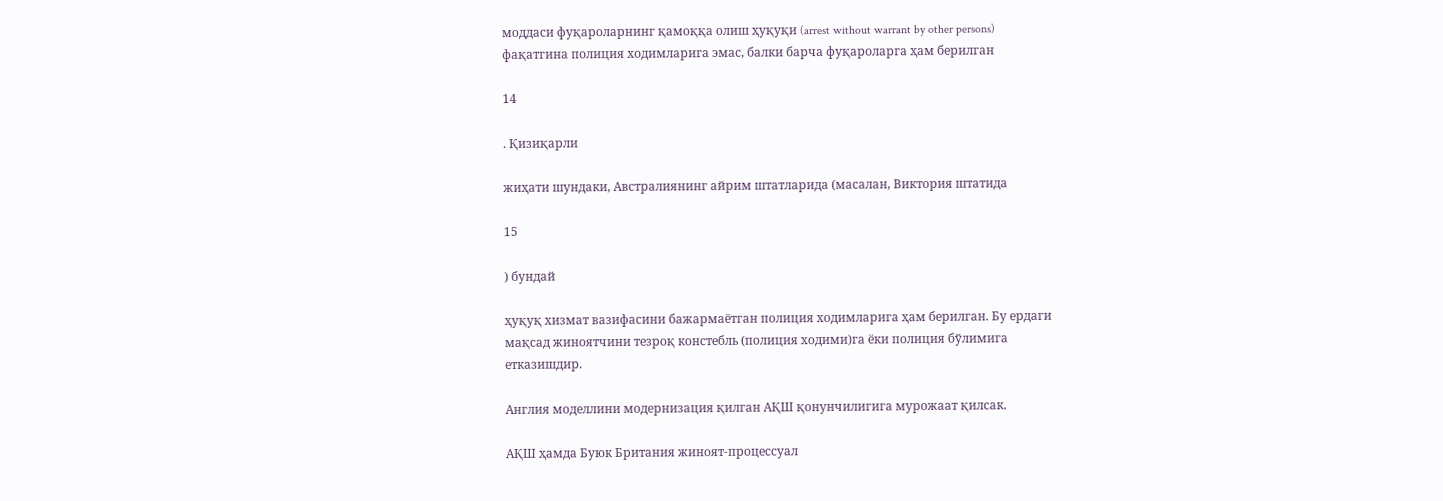моддаси фуқароларнинг қамоққа олиш ҳуқуқи (arrest without warrant by other persons)
фақатгина полиция ходимларига эмас, балки барча фуқароларга ҳам берилган

14

. Қизиқарли

жиҳати шундаки, Австралиянинг айрим штатларида (масалан, Виктория штатида

15

) бундай

ҳуқуқ хизмат вазифасини бажармаётган полиция ходимларига ҳам берилган. Бу ердаги
мақсад жиноятчини тезроқ констебль (полиция ходими)га ёки полиция бўлимига
етказишдир.

Англия моделлини модернизация қилган АҚШ қонунчилигига мурожаат қилсак.

АҚШ ҳамда Буюк Британия жиноят-процессуал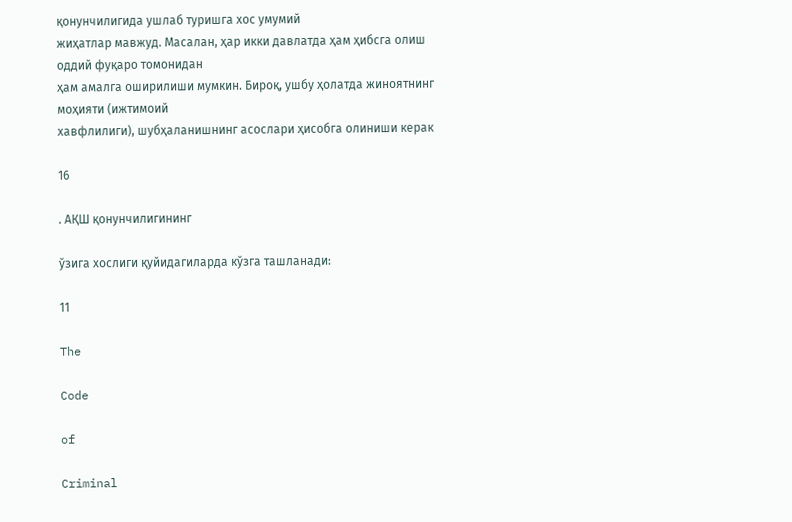қонунчилигида ушлаб туришга хос умумий
жиҳатлар мавжуд. Масалан, ҳар икки давлатда ҳам ҳибсга олиш оддий фуқаро томонидан
ҳам амалга оширилиши мумкин. Бироқ, ушбу ҳолатда жиноятнинг моҳияти (ижтимоий
хавфлилиги), шубҳаланишнинг асослари ҳисобга олиниши керак

16

. АҚШ қонунчилигининг

ўзига хослиги қуйидагиларда кўзга ташланади:

11

The

Code

of

Criminal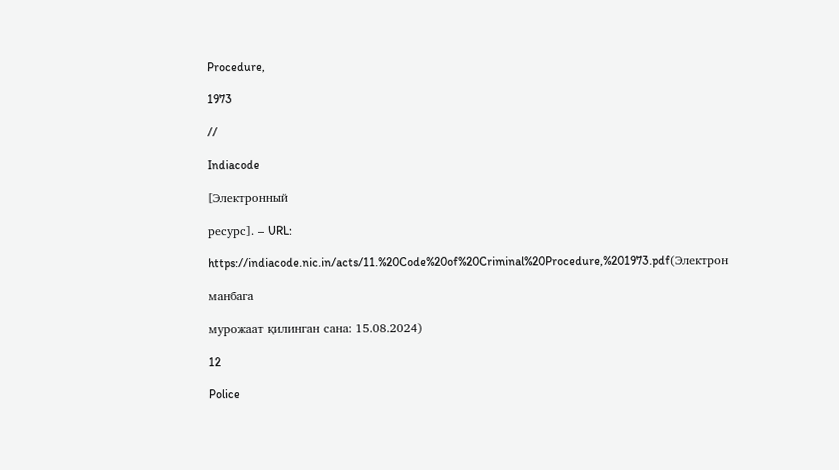Procedure,

1973

//

Indiacode

[Электронный

ресурс]. – URL:

https://indiacode.nic.in/acts/11.%20Code%20of%20Criminal%20Procedure,%201973.pdf(Электрон

манбага

мурожаат қилинган сана: 15.08.2024)

12

Police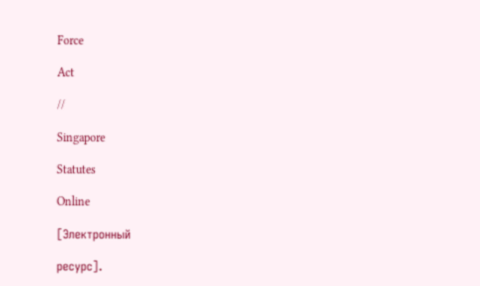Force

Act

//

Singapore

Statutes

Online

[Электронный

ресурс].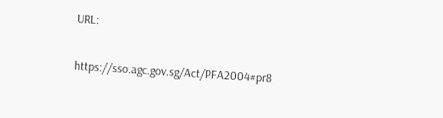URL:

https://sso.agc.gov.sg/Act/PFA2004#pr8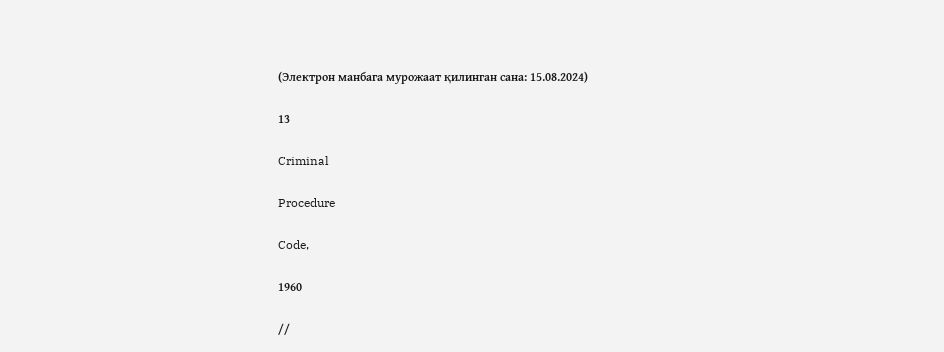(Электрон манбага мурожаат қилинган сана: 15.08.2024)

13

Criminal

Procedure

Code,

1960

//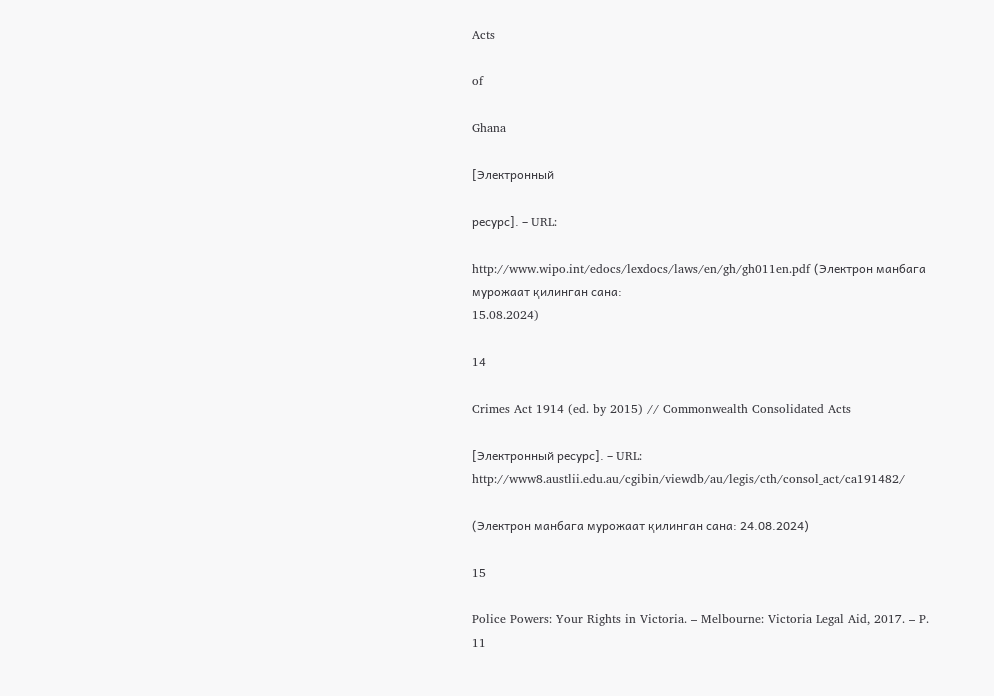Acts

of

Ghana

[Электронный

ресурс]. – URL:

http://www.wipo.int/edocs/lexdocs/laws/en/gh/gh011en.pdf (Электрон манбага мурожаат қилинган сана:
15.08.2024)

14

Crimes Act 1914 (ed. by 2015) // Commonwealth Consolidated Acts

[Электронный ресурс]. – URL: http://www8.austlii.edu.au/cgibin/viewdb/au/legis/cth/consol_act/ca191482/

(Электрон манбага мурожаат қилинган сана: 24.08.2024)

15

Police Powers: Your Rights in Victoria. – Melbourne: Victoria Legal Aid, 2017. – P. 11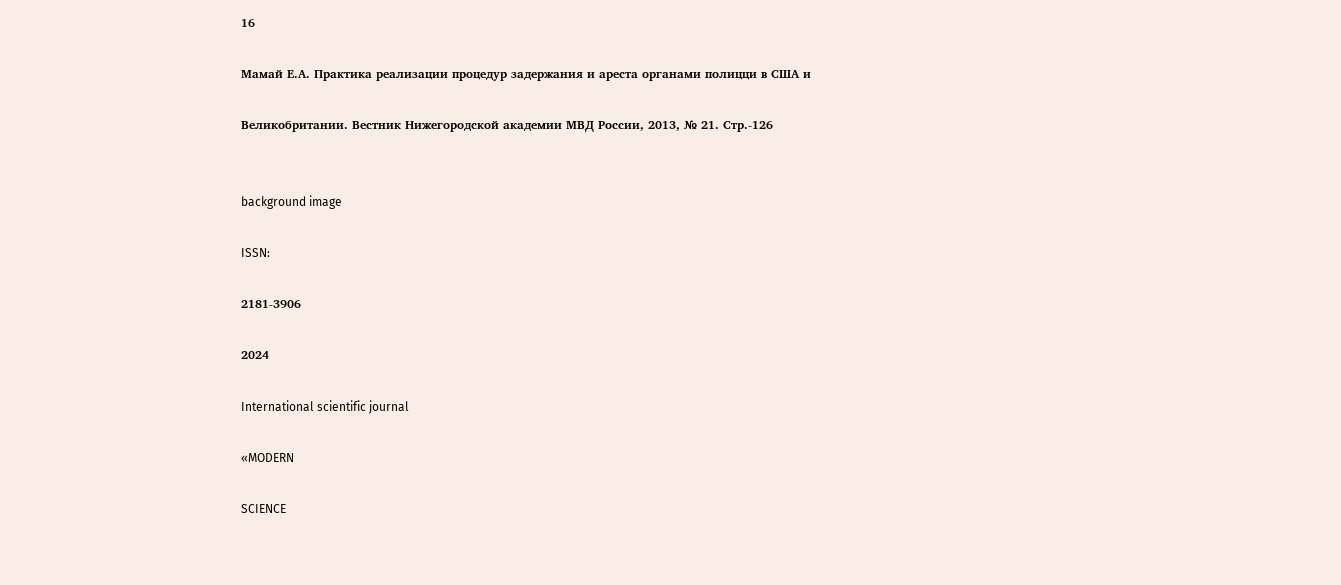16

Мамай Е.А. Практика реализации процедур задержания и ареста органами полицци в США и

Великобритании. Вестник Нижегородской академии МВД России, 2013, № 21. Стр.-126


background image

ISSN:

2181-3906

2024

International scientific journal

«MODERN

SCIENCE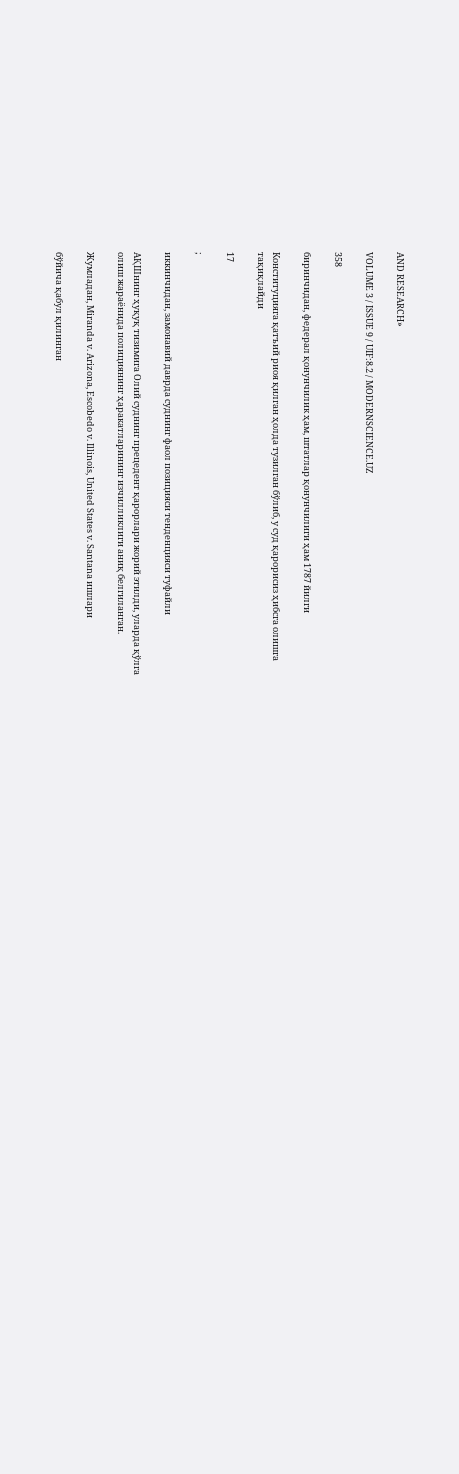АND RESEARCH»

VOLUME 3 / ISSUE 9 / UIF:8.2 / MODERNSCIENCE.UZ

358

биринчидан, федерал қонунчилик ҳам, штатлар қонунчилиги ҳам 1787 йилги

Конституцияга қатъий риоя қилган ҳолда тузилган бўлиб, у суд қарорисиз ҳибсга олишга
тақиқлайди

17

;

иккинчидан, замонавий даврда суднинг фаол позицияси тенденцияси туфайли

АҚШнинг ҳуқуқ тизимига Олий суднинг прецедент қарорлари жорий этилди, уларда қўлга
олиш жараёнида полициянинг ҳаракатларининг изчилликлиги аниқ белгиланган.

Жумладан, Miranda v. Arizona, Escobedo v. Illinois, United States v. Santana ишлари

бўйича қабул қилинган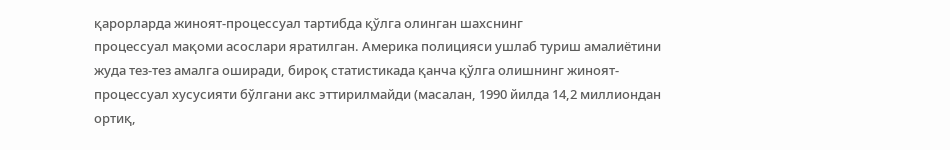қарорларда жиноят-процессуал тартибда қўлга олинган шахснинг
процессуал мақоми асослари яратилган. Америка полицияси ушлаб туриш амалиётини
жуда тез-тез амалга оширади, бироқ статистикада қанча қўлга олишнинг жиноят-
процессуал хусусияти бўлгани акс эттирилмайди (масалан, 1990 йилда 14,2 миллиондан
ортиқ,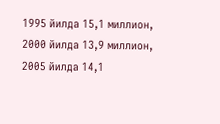1995 йилда 15,1 миллион, 2000 йилда 13,9 миллион, 2005 йилда 14,1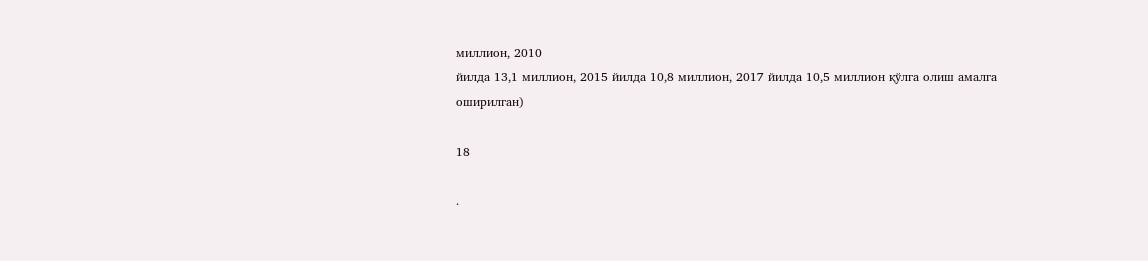миллион, 2010
йилда 13,1 миллион, 2015 йилда 10,8 миллион, 2017 йилда 10,5 миллион қўлга олиш амалга
оширилган)

18

.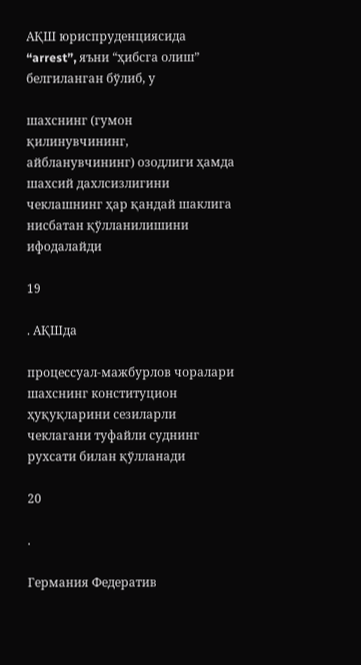АҚШ юриспруденциясида “arrest”, яъни “ҳибсга олиш” белгиланган бўлиб, у

шахснинг (гумон қилинувчининг, айбланувчининг) озодлиги ҳамда шахсий дахлсизлигини
чеклашнинг ҳар қандай шаклига нисбатан қўлланилишини ифодалайди

19

. АҚШда

процессуал-мажбурлов чоралари шахснинг конституцион ҳуқуқларини сезиларли
чеклагани туфайли суднинг рухсати билан қўлланади

20

.

Германия Федератив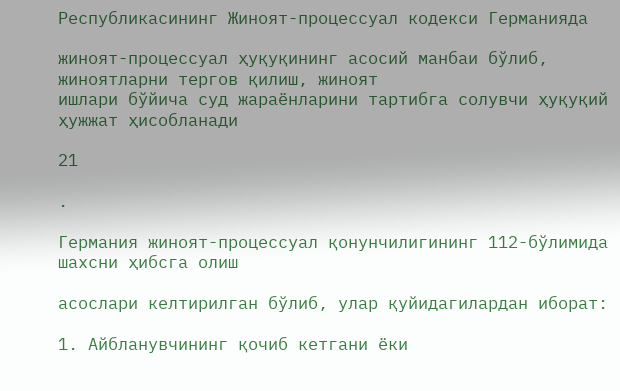Республикасининг Жиноят-процессуал кодекси Германияда

жиноят-процессуал ҳуқуқининг асосий манбаи бўлиб, жиноятларни тергов қилиш, жиноят
ишлари бўйича суд жараёнларини тартибга солувчи ҳуқуқий ҳужжат ҳисобланади

21

.

Германия жиноят-процессуал қонунчилигининг 112-бўлимида шахсни ҳибсга олиш

асослари келтирилган бўлиб, улар қуйидагилардан иборат:

1. Айбланувчининг қочиб кетгани ёки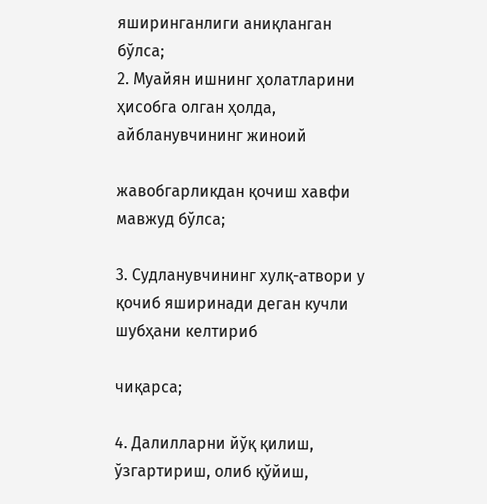яширинганлиги аниқланган бўлса;
2. Муайян ишнинг ҳолатларини ҳисобга олган ҳолда, айбланувчининг жиноий

жавобгарликдан қочиш хавфи мавжуд бўлса;

3. Судланувчининг хулқ-атвори у қочиб яширинади деган кучли шубҳани келтириб

чиқарса;

4. Далилларни йўқ қилиш, ўзгартириш, олиб қўйиш,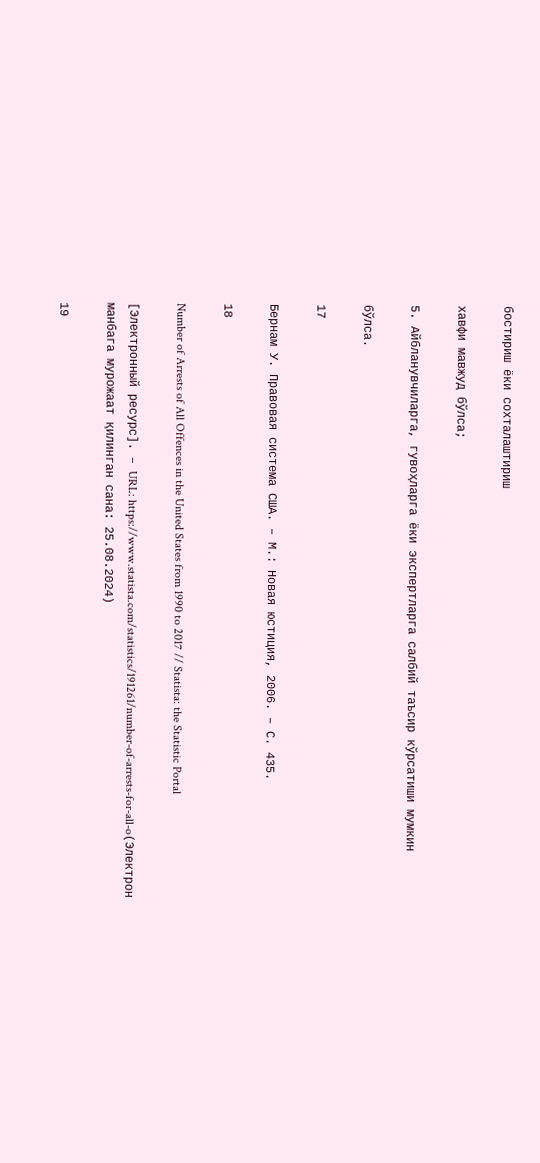бостириш ёки сохталаштириш

хавфи мавжуд бўлса;

5. Айбланувчиларга, гувоҳларга ёки экспертларга салбий таъсир кўрсатиши мумкин

бўлса.

17

Бернам У. Правовая система США. – М.: Новая юстиция, 2006. – С. 435.

18

Number of Arrests of All Offences in the United States from 1990 to 2017 // Statista: the Statistic Portal

[Электронный ресурс]. – URL: https://www.statista.com/statistics/191261/number-of-arrests-for-all-o(Электрон
манбага мурожаат қилинган сана: 25.08.2024)

19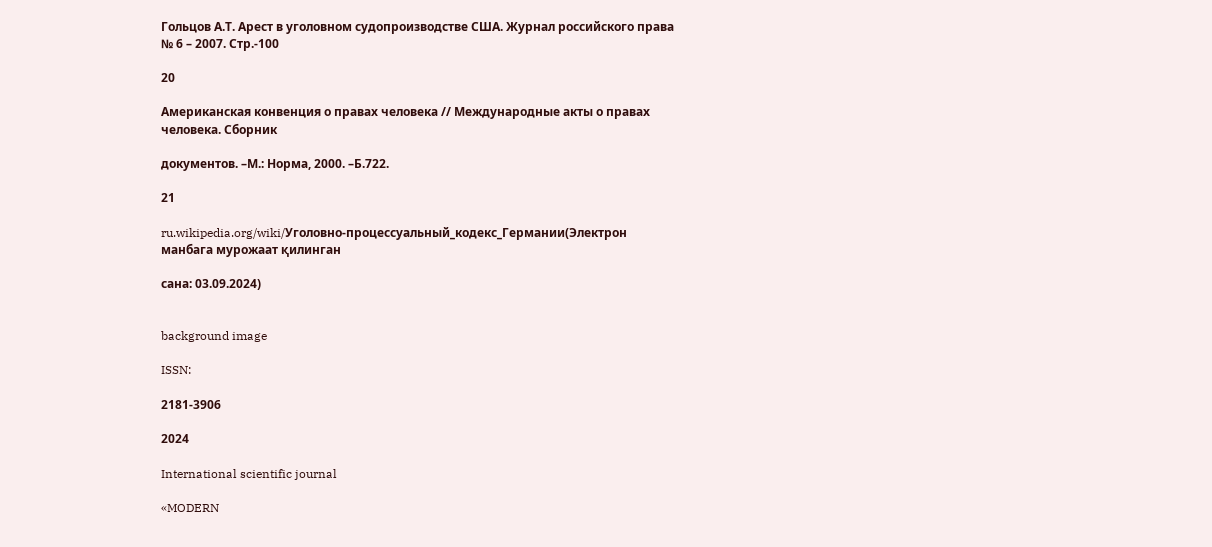Гольцов А.Т. Арест в уголовном судопроизводстве США. Журнал российского права № 6 – 2007. Стр.-100

20

Американская конвенция о правах человека // Международные акты о правах человека. Сборник

документов. –М.: Норма, 2000. –Б.722.

21

ru.wikipedia.org/wiki/Уголовно-процессуальный_кодекс_Германии(Электрон манбага мурожаат қилинган

сана: 03.09.2024)


background image

ISSN:

2181-3906

2024

International scientific journal

«MODERN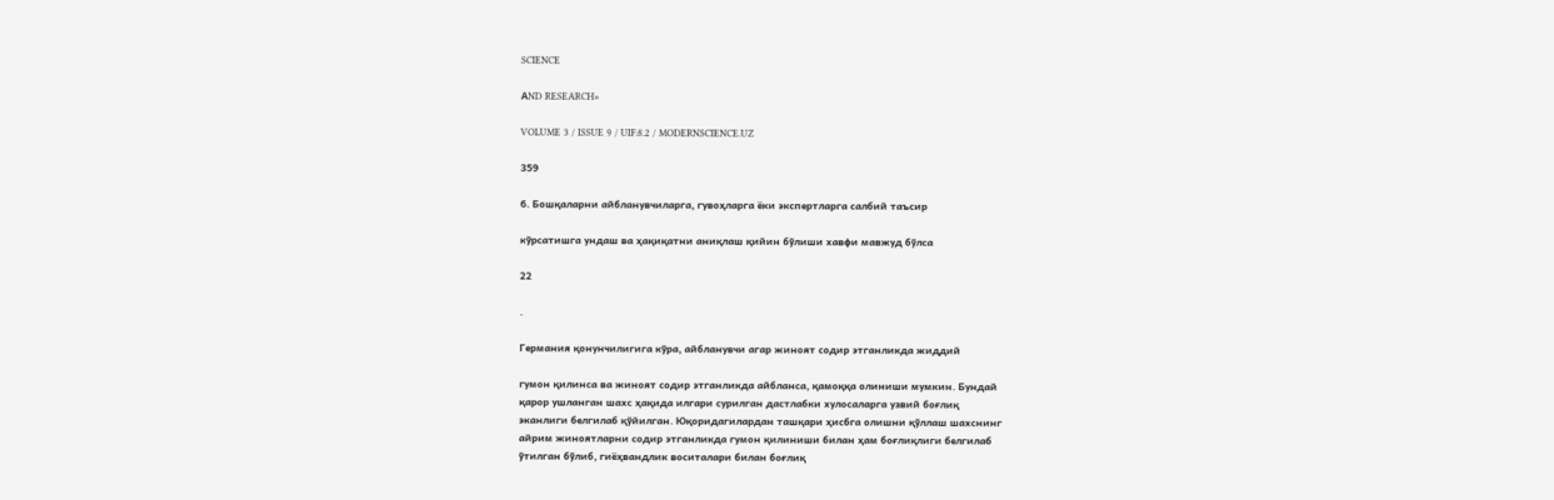SCIENCE

АND RESEARCH»

VOLUME 3 / ISSUE 9 / UIF:8.2 / MODERNSCIENCE.UZ

359

6. Бошқаларни айбланувчиларга, гувоҳларга ёки экспертларга салбий таъсир

кўрсатишга ундаш ва ҳақиқатни аниқлаш қийин бўлиши хавфи мавжуд бўлса

22

.

Германия қонунчилигига кўра, айбланувчи агар жиноят содир этганликда жиддий

гумон қилинса ва жиноят содир этганликда айбланса, қамоққа олиниши мумкин. Бундай
қарор ушланган шахс ҳақида илгари сурилган дастлабки хулосаларга узвий боғлиқ
эканлиги белгилаб қўйилган. Юқоридагилардан ташқари ҳисбга олишни қўллаш шахснинг
айрим жиноятларни содир этганликда гумон қилиниши билан ҳам боғлиқлиги белгилаб
ўтилган бўлиб, гиёҳвандлик воситалари билан боғлиқ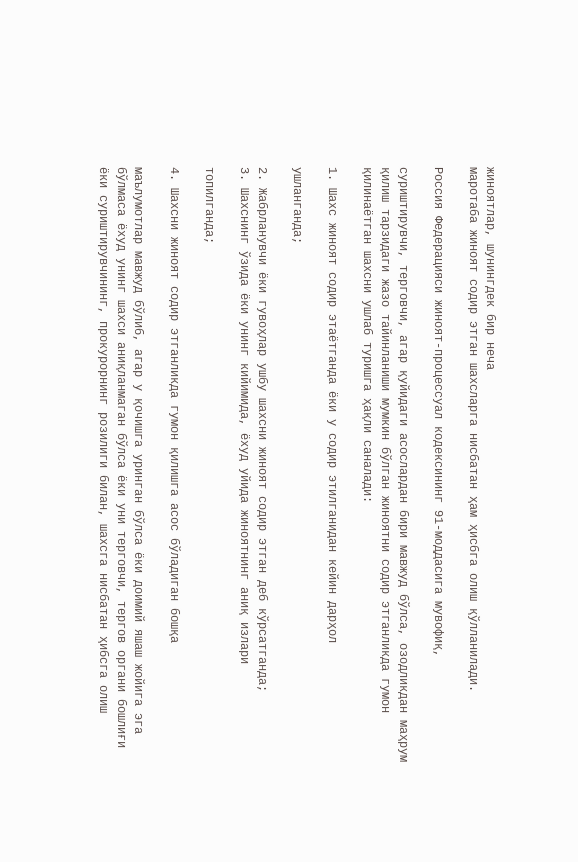жиноятлар, шунингдек бир неча
маротаба жиноят содир этган шахсларга нисбатан ҳам ҳисбга олиш қўлланилади.

Россия Федерацияси жиноят-процессуал кодексининг 91-моддасига мувофиқ,

суриштирувчи, терговчи, агар қуйидаги асослардан бири мавжуд бўлса, озодликдан маҳрум
қилиш тарзидаги жазо тайинланиши мумкин бўлган жиноятни содир этганликда гумон
қилинаётган шахсни ушлаб туришга ҳақли саналади:

1. Шахс жиноят содир этаётганда ёки у содир этилганидан кейин дарҳол

ушланганда;

2. Жабрланувчи ёки гувоҳлар ушбу шахсни жиноят содир этган деб кўрсатганда;
3. Шахснинг ўзида ёки унинг кийимида, ёхуд уйида жиноятнинг аниқ излари

топилганда;

4. Шахсни жиноят содир этганликда гумон қилишга асос бўладиган бошқа

маълумотлар мавжуд бўлиб, агар у қочишга уринган бўлса ёки доимий яшаш жойига эга
бўлмаса ёхуд унинг шахси аниқланмаган бўлса ёки уни терговчи, тергов органи бошлиғи
ёки суриштирувчининг, прокурорнинг розилиги билан, шахсга нисбатан ҳибсга олиш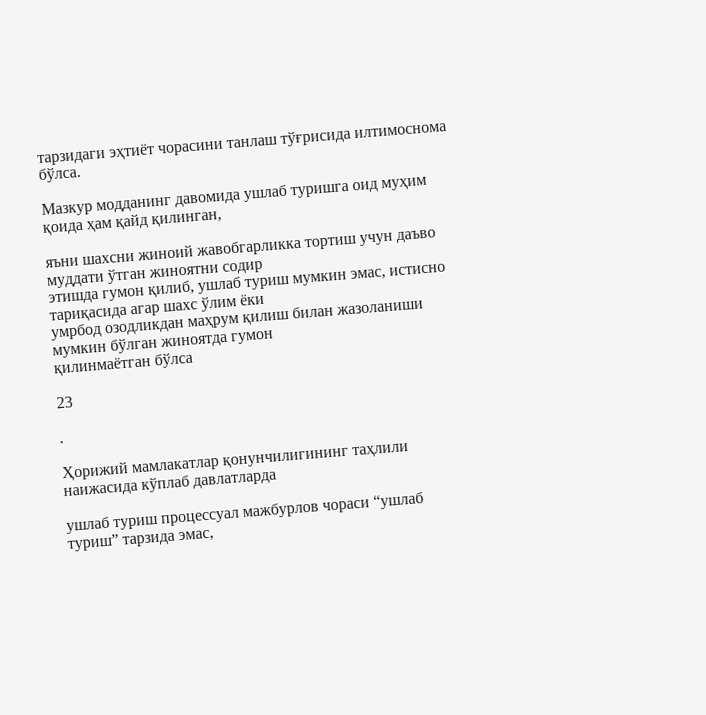тарзидаги эҳтиёт чорасини танлаш тўғрисида илтимоснома бўлса.

Мазкур модданинг давомида ушлаб туришга оид муҳим қоида ҳам қайд қилинган,

яъни шахсни жиноий жавобгарликка тортиш учун даъво муддати ўтган жиноятни содир
этишда гумон қилиб, ушлаб туриш мумкин эмас, истисно тариқасида агар шахс ўлим ёки
умрбод озодликдан маҳрум қилиш билан жазоланиши мумкин бўлган жиноятда гумон
қилинмаётган бўлса

23

.

Ҳорижий мамлакатлар қонунчилигининг таҳлили наижасида кўплаб давлатларда

ушлаб туриш процессуал мажбурлов чораси “ушлаб туриш” тарзида эмас,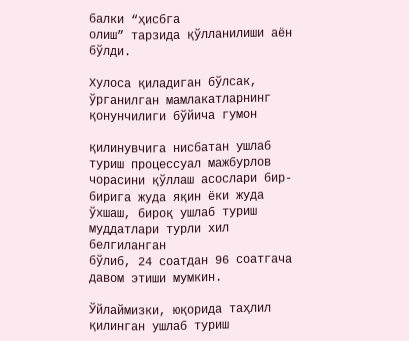балки “ҳисбга
олиш” тарзида қўлланилиши аён бўлди.

Хулоса қиладиган бўлсак, ўрганилган мамлакатларнинг қонунчилиги бўйича гумон

қилинувчига нисбатан ушлаб туриш процессуал мажбурлов чорасини қўллаш асослари бир-
бирига жуда яқин ёки жуда ўхшаш, бироқ ушлаб туриш муддатлари турли хил белгиланган
бўлиб, 24 соатдан 96 соатгача давом этиши мумкин.

Ўйлаймизки, юқорида таҳлил қилинган ушлаб туриш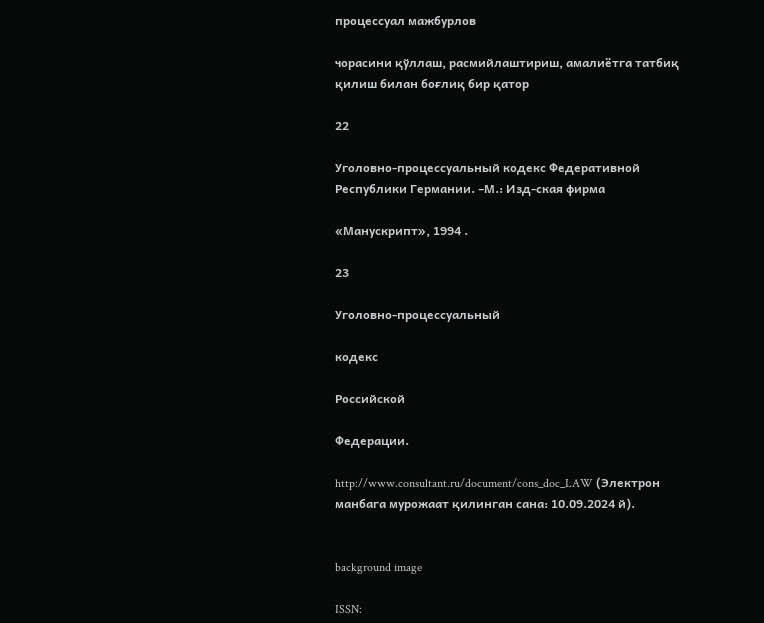процессуал мажбурлов

чорасини қўллаш, расмийлаштириш, амалиётга татбиқ қилиш билан боғлиқ бир қатор

22

Уголовно-процессуальный кодекс Федеративной Республики Германии. –М.: Изд-ская фирма

«Манускрипт», 1994 .

23

Уголовно-процессуальный

кодекс

Российской

Федерации.

http://www.consultant.ru/document/cons_doc_LAW (Электрон манбага мурожаат қилинган сана: 10.09.2024 й).


background image

ISSN: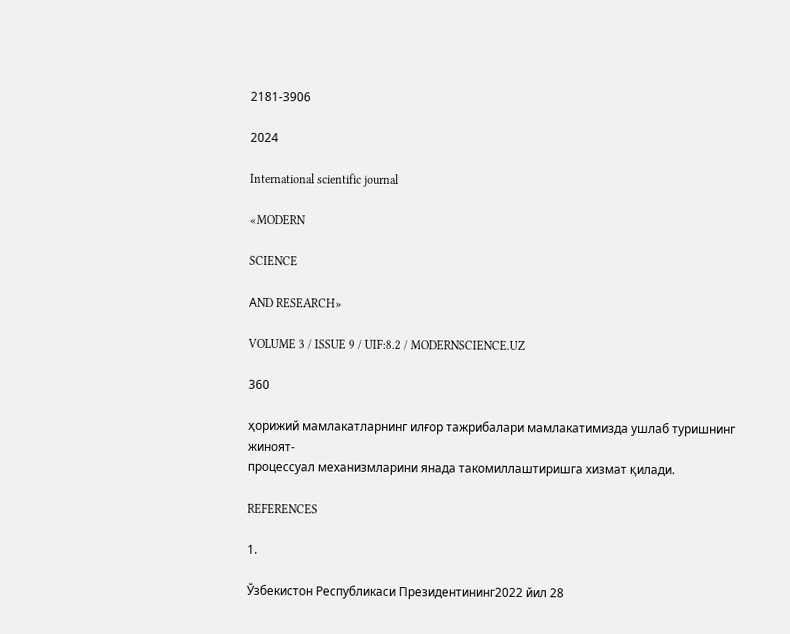2181-3906

2024

International scientific journal

«MODERN

SCIENCE

АND RESEARCH»

VOLUME 3 / ISSUE 9 / UIF:8.2 / MODERNSCIENCE.UZ

360

ҳорижий мамлакатларнинг илғор тажрибалари мамлакатимизда ушлаб туришнинг жиноят-
процессуал механизмларини янада такомиллаштиришга хизмат қилади.

REFERENCES

1.

Ўзбекистон Республикаси Президентининг2022 йил 28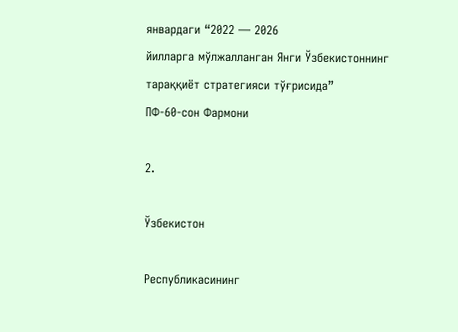январдаги “2022 — 2026
йилларга мўлжалланган Янги Ўзбекистоннинг тараққиёт стратегияси тўғрисида”
ПФ-60-сон Фармони

2.

Ўзбекистон

Республикасининг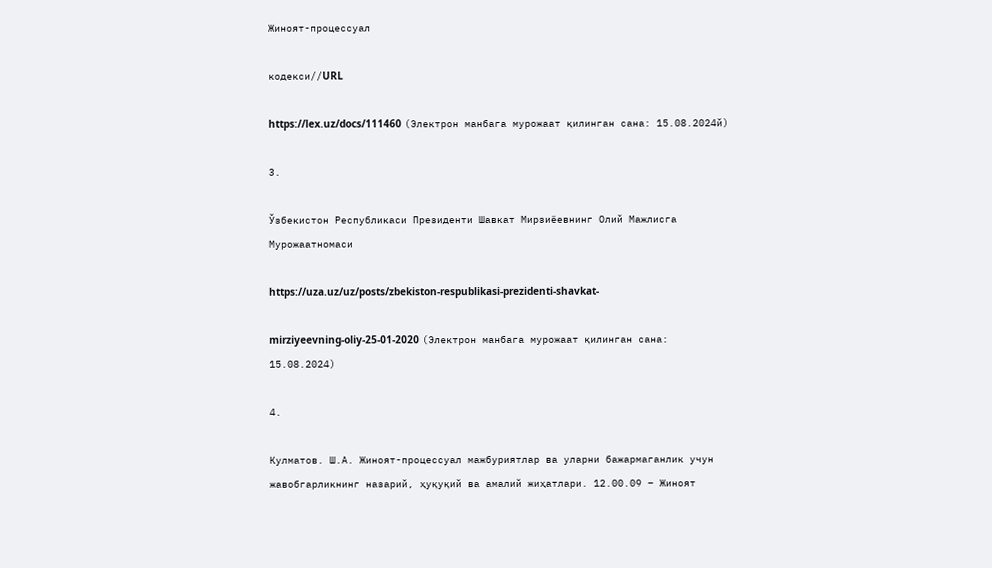Жиноят-процессуал

кодекси//URL

https://lex.uz/docs/111460 (Электрон манбага мурожаат қилинган сана: 15.08.2024й)

3.

Ўзбекистон Республикаси Президенти Шавкат Мирзиёевнинг Олий Мажлисга
Мурожаатномаси

https://uza.uz/uz/posts/zbekiston-respublikasi-prezidenti-shavkat-

mirziyeevning-oliy-25-01-2020 (Электрон манбага мурожаат қилинган сана:
15.08.2024)

4.

Кулматов. Ш.А. Жиноят-процессуал мажбуриятлар ва уларни бажармаганлик учун
жавобгарликнинг назарий, ҳуқуқий ва амалий жиҳатлари. 12.00.09 – Жиноят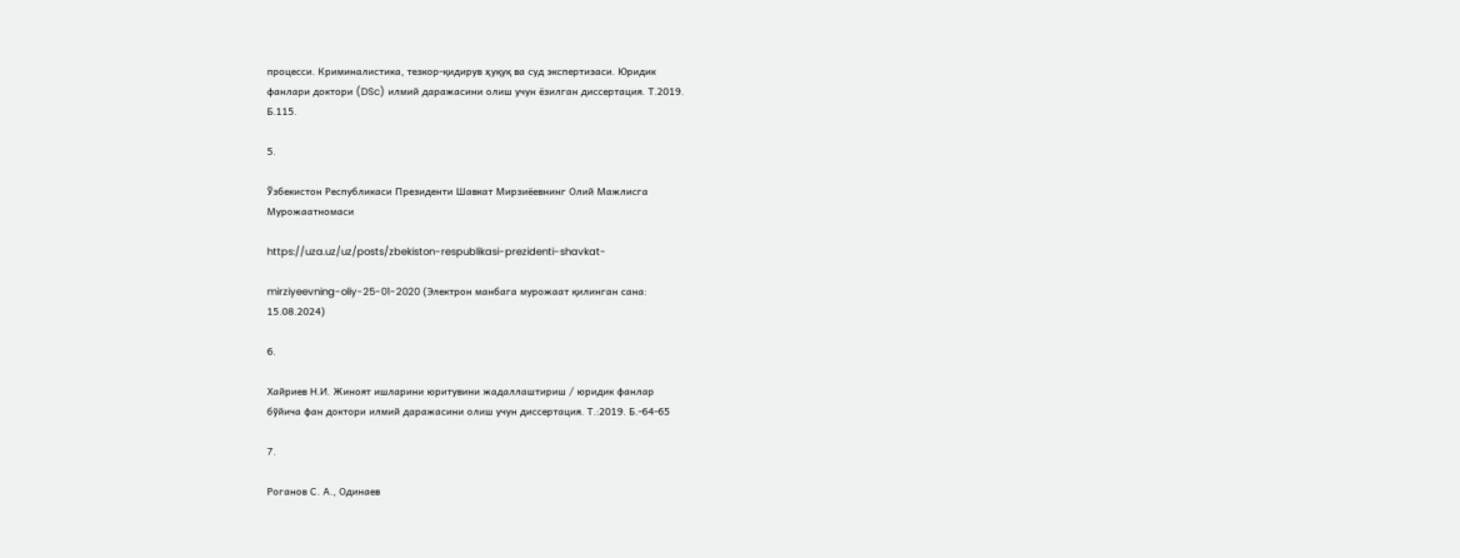процесси. Криминалистика, тезкор-қидирув ҳуқуқ ва суд экспертизаси. Юридик
фанлари доктори (DSc) илмий даражасини олиш учун ёзилган диссертация. Т.2019.
Б.115.

5.

Ўзбекистон Республикаси Президенти Шавкат Мирзиёевнинг Олий Мажлисга
Мурожаатномаси

https://uza.uz/uz/posts/zbekiston-respublikasi-prezidenti-shavkat-

mirziyeevning-oliy-25-01-2020 (Электрон манбага мурожаат қилинган сана:
15.08.2024)

6.

Хайриев Н.И. Жиноят ишларини юритувини жадаллаштириш / юридик фанлар
бўйича фан доктори илмий даражасини олиш учун диссертация. Т.:2019. Б.-64-65

7.

Роганов С. А., Одинаев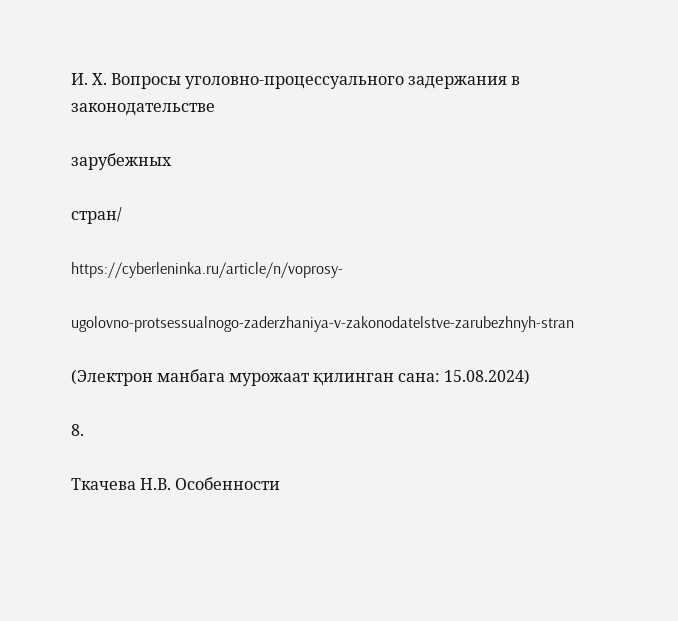И. Х. Вопросы уголовно-процессуального задержания в
законодательстве

зарубежных

стран/

https://cyberleninka.ru/article/n/voprosy-

ugolovno-protsessualnogo-zaderzhaniya-v-zakonodatelstve-zarubezhnyh-stran

(Электрон манбага мурожаат қилинган сана: 15.08.2024)

8.

Ткачева Н.В. Особенности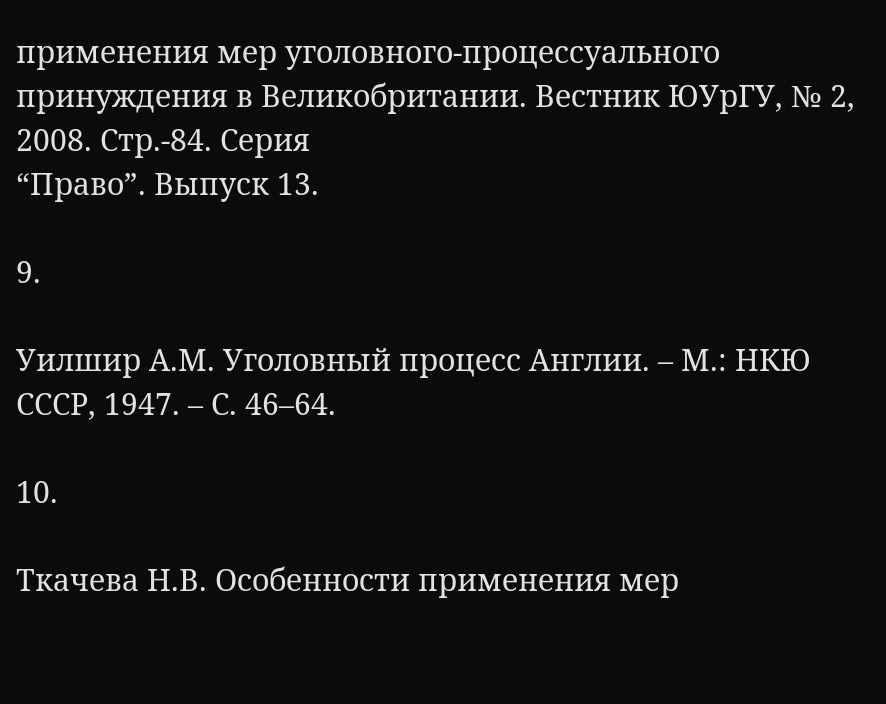применения мер уголовного-процессуального
принуждения в Великобритании. Вестник ЮУрГУ, № 2, 2008. Стр.-84. Серия
“Право”. Выпуск 13.

9.

Уилшир А.М. Уголовный процесс Англии. – М.: НКЮ СССР, 1947. – С. 46–64.

10.

Ткачева Н.В. Особенности применения мер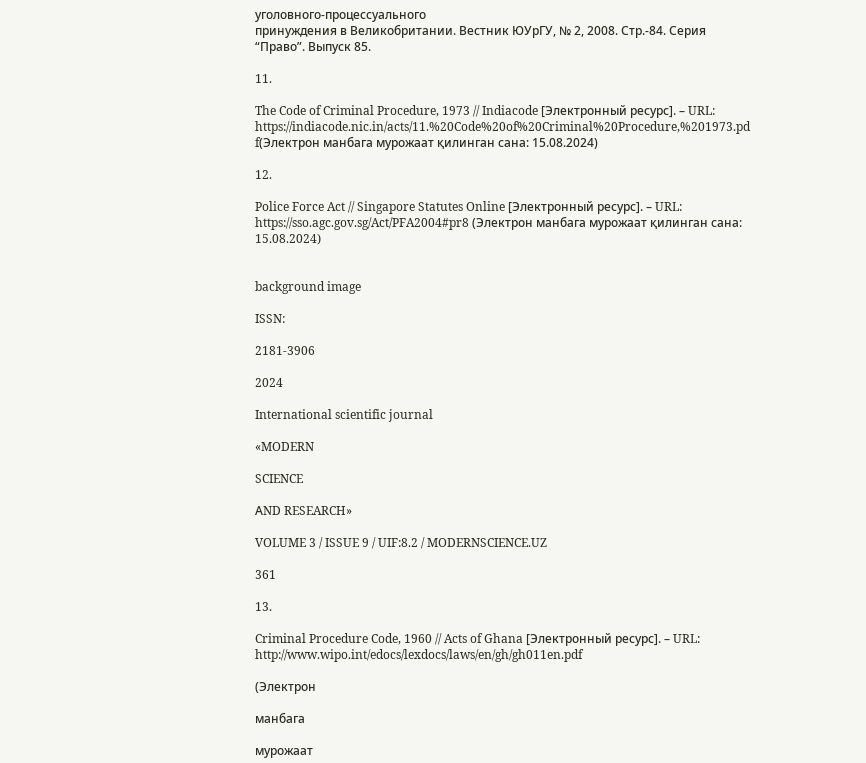уголовного-процессуального
принуждения в Великобритании. Вестник ЮУрГУ, № 2, 2008. Стр.-84. Серия
“Право”. Выпуск 85.

11.

The Code of Criminal Procedure, 1973 // Indiacode [Электронный ресурс]. – URL:
https://indiacode.nic.in/acts/11.%20Code%20of%20Criminal%20Procedure,%201973.pd
f(Электрон манбага мурожаат қилинган сана: 15.08.2024)

12.

Police Force Act // Singapore Statutes Online [Электронный ресурс]. – URL:
https://sso.agc.gov.sg/Act/PFA2004#pr8 (Электрон манбага мурожаат қилинган сана:
15.08.2024)


background image

ISSN:

2181-3906

2024

International scientific journal

«MODERN

SCIENCE

АND RESEARCH»

VOLUME 3 / ISSUE 9 / UIF:8.2 / MODERNSCIENCE.UZ

361

13.

Criminal Procedure Code, 1960 // Acts of Ghana [Электронный ресурс]. – URL:
http://www.wipo.int/edocs/lexdocs/laws/en/gh/gh011en.pdf

(Электрон

манбага

мурожаат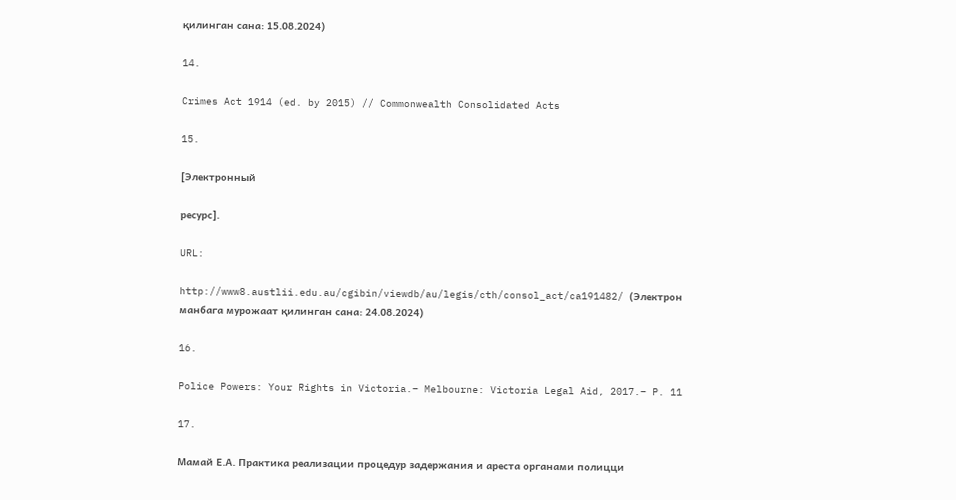қилинган сана: 15.08.2024)

14.

Crimes Act 1914 (ed. by 2015) // Commonwealth Consolidated Acts

15.

[Электронный

ресурс].

URL:

http://www8.austlii.edu.au/cgibin/viewdb/au/legis/cth/consol_act/ca191482/ (Электрон
манбага мурожаат қилинган сана: 24.08.2024)

16.

Police Powers: Your Rights in Victoria.– Melbourne: Victoria Legal Aid, 2017.– P. 11

17.

Мамай Е.А. Практика реализации процедур задержания и ареста органами полицци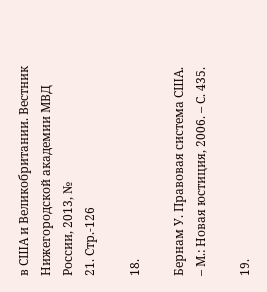в США и Великобритании. Вестник Нижегородской академии МВД России, 2013, №
21. Стр.-126

18.

Бернам У. Правовая система США. – М.: Новая юстиция, 2006. – С. 435.

19.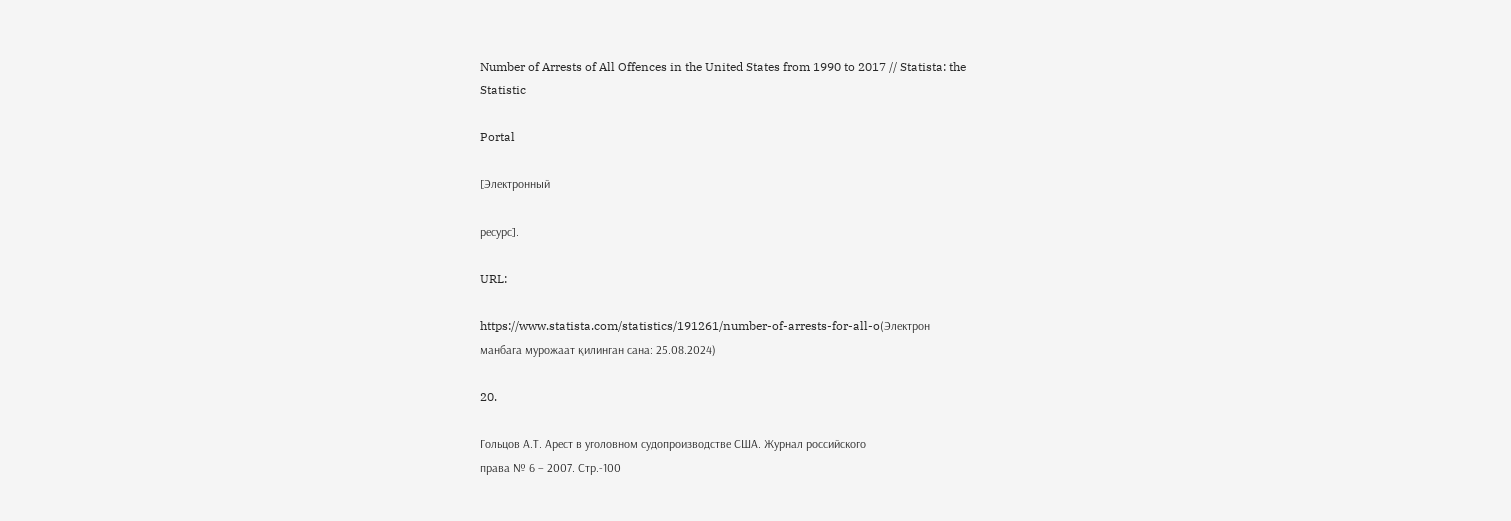Number of Arrests of All Offences in the United States from 1990 to 2017 // Statista: the
Statistic

Portal

[Электронный

ресурс].

URL:

https://www.statista.com/statistics/191261/number-of-arrests-for-all-o(Электрон
манбага мурожаат қилинган сана: 25.08.2024)

20.

Гольцов А.Т. Арест в уголовном судопроизводстве США. Журнал российского
права № 6 – 2007. Стр.-100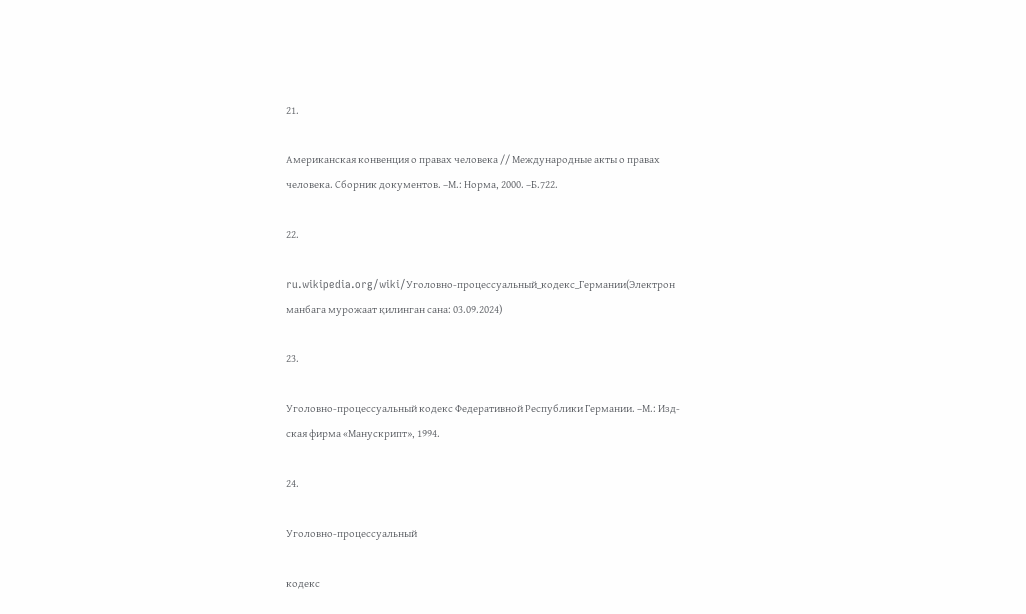21.

Американская конвенция о правах человека // Международные акты о правах
человека. Сборник документов. –М.: Норма, 2000. –Б.722.

22.

ru.wikipedia.org/wiki/Уголовно-процессуальный_кодекс_Германии(Электрон
манбага мурожаат қилинган сана: 03.09.2024)

23.

Уголовно-процессуальный кодекс Федеративной Республики Германии. –М.: Изд-
ская фирма «Манускрипт», 1994.

24.

Уголовно-процессуальный

кодекс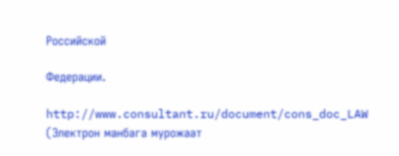Российской

Федерации.

http://www.consultant.ru/document/cons_doc_LAW (Электрон манбага мурожаат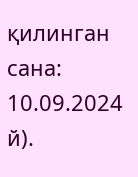қилинган сана: 10.09.2024 й).